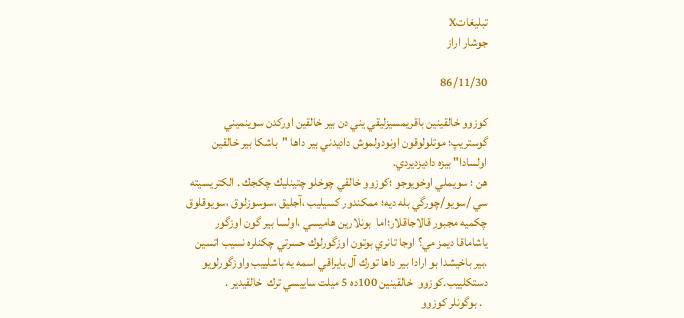تبليغاتX
جوشار اراز

86/11/30

كوزوو خالقينين باقريمسيزليقي يني دن بير خالقين اوركدن سوينميني گوستريپ؛ موتلولوقون اونودولموش داديدني بير داها "باشكا بير خالقين  اولسادا" بيزه داديزديردي.
هن ؛ سويملي اوخويوجو ؛كوزوو خالقي چوخلو چتينليك چكجك . الكتريسيته سي /سويو/چورگي بله ديه؛ ممكندور كسيليب ،آجليق ،سوسوزلوق ،سويوقلوق چكميه مجبور قالاجاقلار؛اما  بونلارين هاميسي ،اولسا بير گون اوزگور ياشاماقا ديمز مي؟ اوجا تانري بوتون اوزگورلوك حسرتي چكنلره نسيب اتسين .بير باخيشدا بو ارادا بير داها تورك آل بايراقي اسمه يه باشلييب واوزگورلويو دستكلييب.كوزوو  خالقينين 100ده 5 ميلت ساييسي ترك  خالقيدير .
  . بوگونلر كوزوو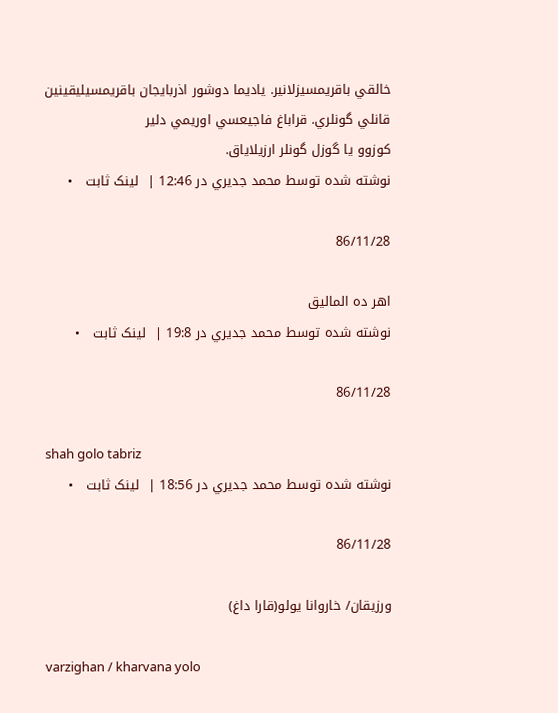خالقي باقريمسيزلانير. ياديما دوشور اذربايجان باقريمسيليقينين قانلي گونلري. قراباغ فاجيعسي اوريمي دلير
كوزوو يا گوزل گونلر ارزيلاياق.
نوشته شده توسط محمد جديري در 12:46 |  لینک ثابت   •

86/11/28

اهر ده الماليق
نوشته شده توسط محمد جديري در 19:8 |  لینک ثابت   •

86/11/28

shah golo tabriz
نوشته شده توسط محمد جديري در 18:56 |  لینک ثابت   •

86/11/28

ورزيقان/ خاروانا يولو(قارا داغ)

varzighan / kharvana yolo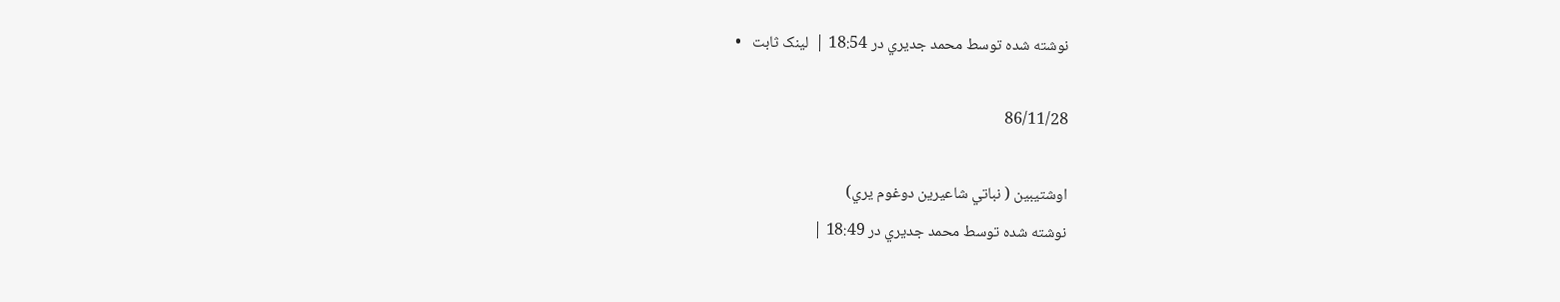نوشته شده توسط محمد جديري در 18:54 |  لینک ثابت   •

86/11/28

اوشتيبين ( نباتي شاعيرين دوغوم يري)
نوشته شده توسط محمد جديري در 18:49 |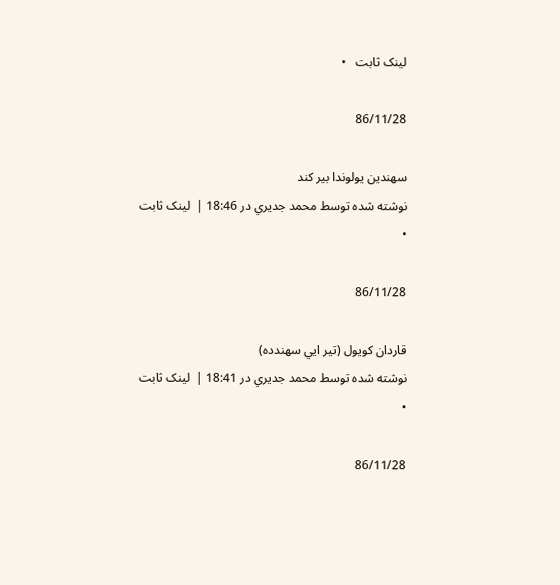لینک ثابت   •

86/11/28

سهندين يولوندا بير كند
نوشته شده توسط محمد جديري در 18:46 |  لینک ثابت   •

86/11/28

قاردان كويول (تير ايي سهندده)
نوشته شده توسط محمد جديري در 18:41 |  لینک ثابت   •

86/11/28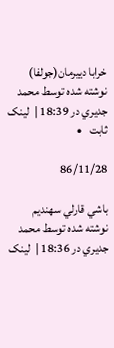خرابا دييرمان(جولفا)
نوشته شده توسط محمد جديري در 18:39 |  لینک ثابت   •

86/11/28

باشي قارلي سهنديم
نوشته شده توسط محمد جديري در 18:36 |  لینک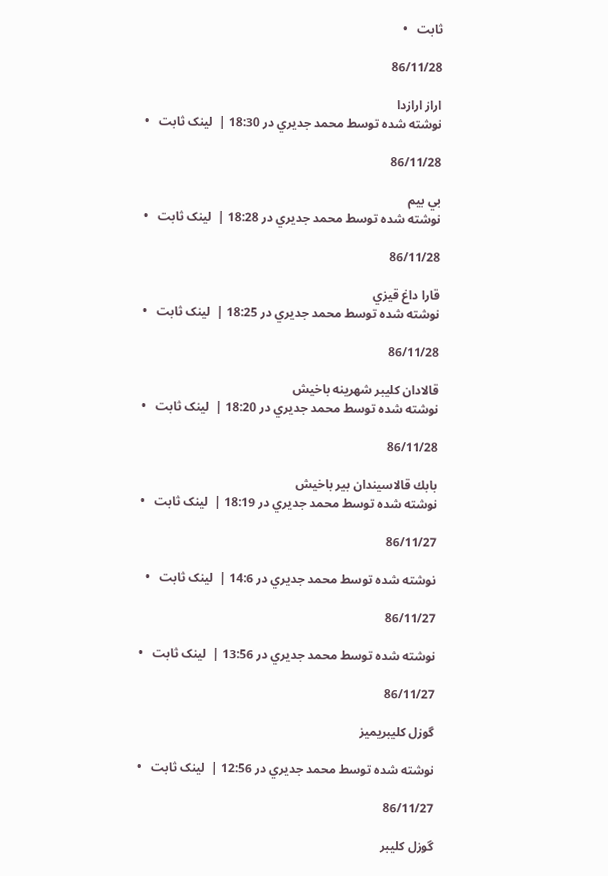ثابت   •

86/11/28

اراز ارازدا
نوشته شده توسط محمد جديري در 18:30 |  لینک ثابت   •

86/11/28

بي بيم
نوشته شده توسط محمد جديري در 18:28 |  لینک ثابت   •

86/11/28

قارا داغ قيزي
نوشته شده توسط محمد جديري در 18:25 |  لینک ثابت   •

86/11/28

قالادان كليبر شهرينه باخيش
نوشته شده توسط محمد جديري در 18:20 |  لینک ثابت   •

86/11/28

بابك قالاسيندان بير باخيش
نوشته شده توسط محمد جديري در 18:19 |  لینک ثابت   •

86/11/27

نوشته شده توسط محمد جديري در 14:6 |  لینک ثابت   •

86/11/27

نوشته شده توسط محمد جديري در 13:56 |  لینک ثابت   •

86/11/27

گوزل كليبريميز

نوشته شده توسط محمد جديري در 12:56 |  لینک ثابت   •

86/11/27

گوزل كليبر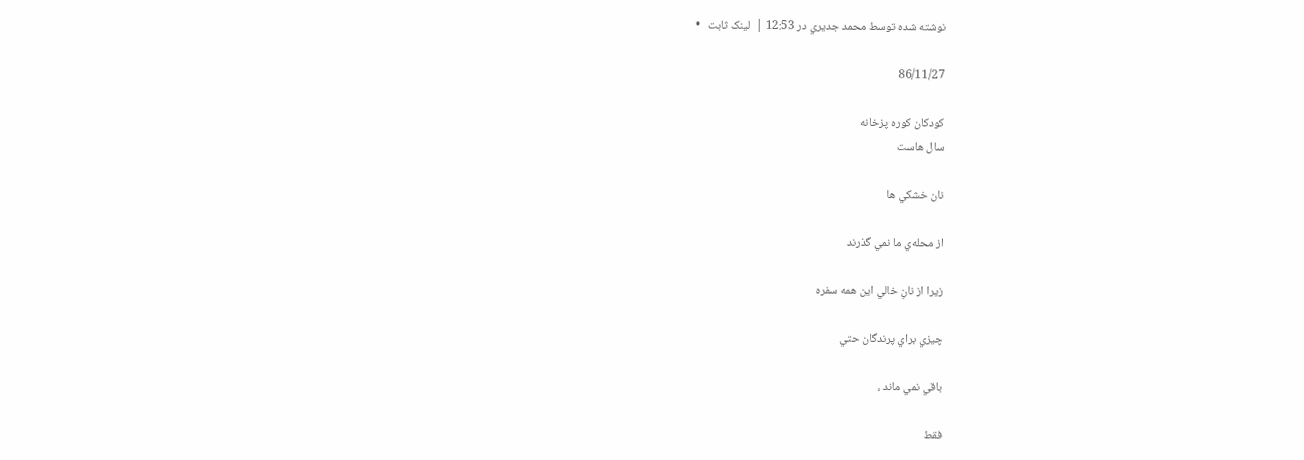نوشته شده توسط محمد جديري در 12:53 |  لینک ثابت   •

86/11/27

کودکان کوره پزخانه
سال هاست

نان خشکي ها

از محله‌ي ما نمي گذرند

زيرا از نانِ خالي اين همه سفره

چيزي براي پرندگان حتي

باقي نمي ماند ،

فقط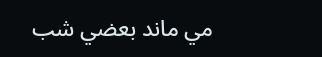مي ماند بعضي شب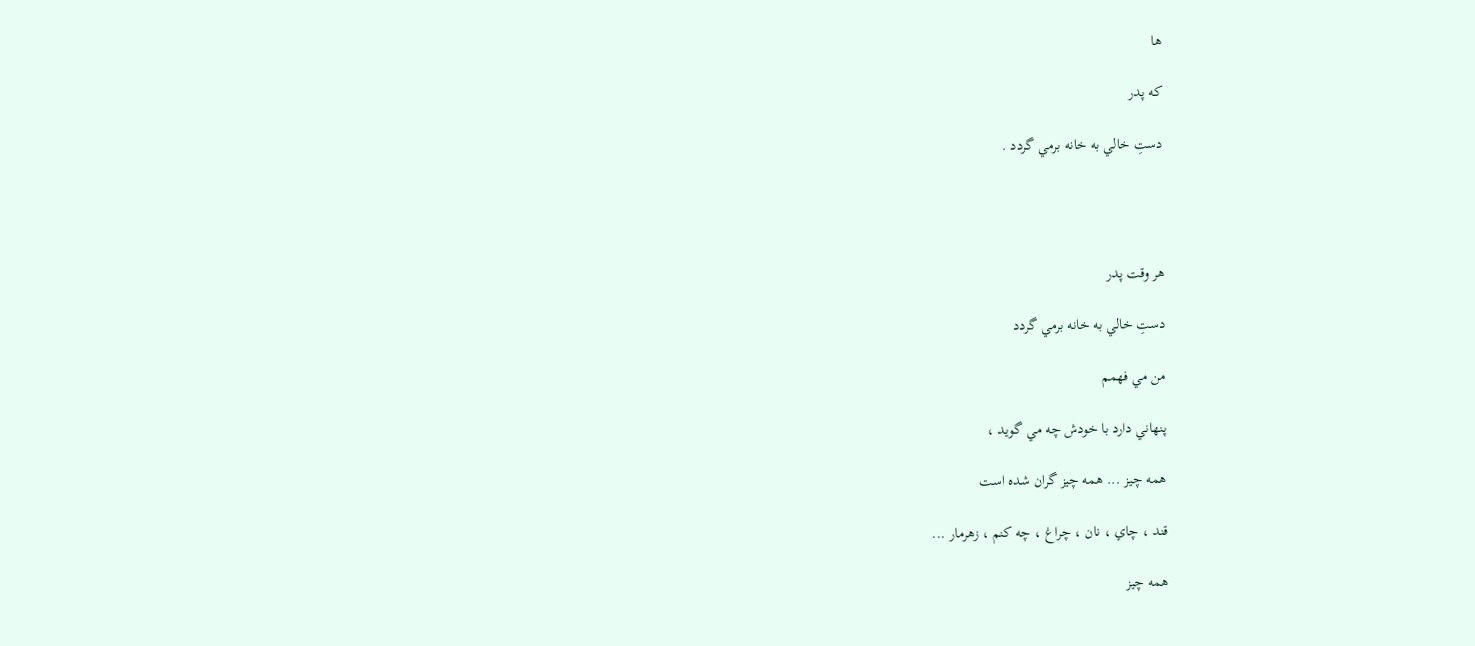ها

که پدر

دستِ خالي به خانه برمي گردد .




هر وقت پدر

دستِ خالي به خانه برمي گردد

من مي فهمم

پنهاني دارد با خودش چه مي گويد ،

همه چيز ... همه چيز گران شده است

قند ، چاي ، نان ، چراغ ، چه کنم ، زهرمار ...

همه چيز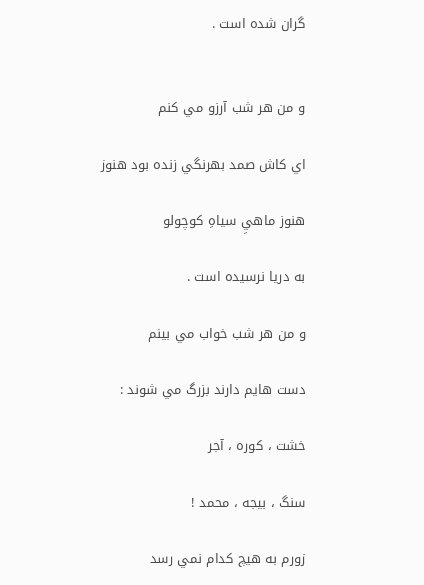گران شده است .


و من هر شب آرزو مي کنم

اي کاش صمد بهرنگي زنده بود هنوز

هنوز ماهيِ سياهِ کوچولو

به دريا نرسيده است .

و من هر شب خواب مي بينم

دست هايم دارند بزرگ مي شوند :

خشت ، کوره ، آجر

سنگ ، بيجه ، محمد !

زورم به هيچ کدام نمي رسد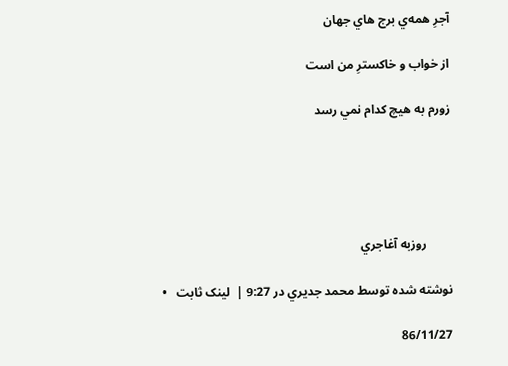آجرِ همه‌ي برج هاي جهان

از خواب و خاکسترِ من است

زورم به هيچ کدام نمي رسد





        روزبه آغاجري

نوشته شده توسط محمد جديري در 9:27 |  لینک ثابت   •

86/11/27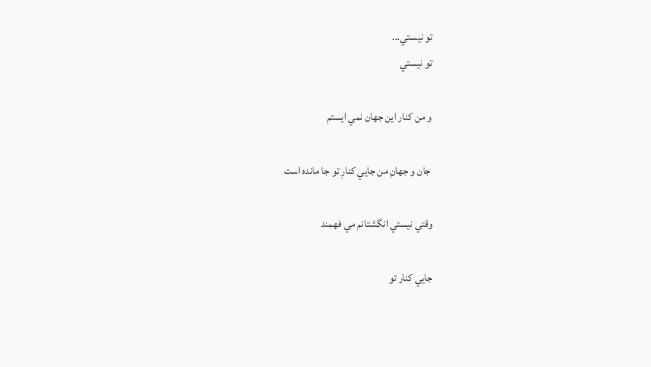تو نيستي...
تو نيستي

و من کنار اين جهان نمي ايستم

 جان و جهانِ من جايي کنارِ تو جا مانده است

وقتي نيستي انگشتانم مي فهمند

جايي کنار تو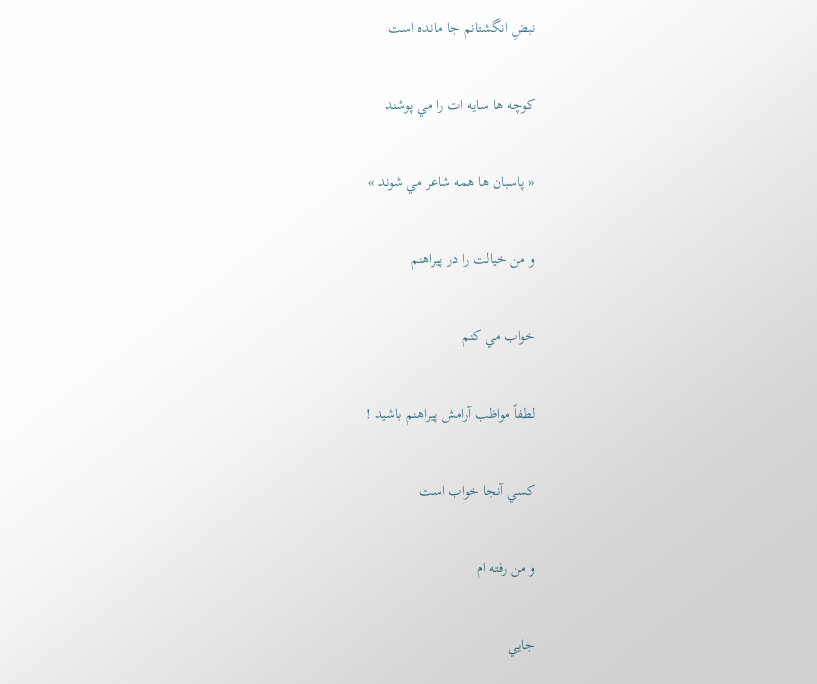نبضِ انگشتانم جا مانده است

کوچه ها سايه ات را مي پوشند

« پاسبان ها همه شاعر مي شوند »

و من خيالت را در پيراهنم

خواب مي کنم

لطفاً مواظب آرامش پيراهنم باشيد !

کسي آنجا خواب است

و من رفته ام

جايي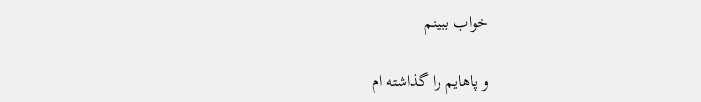خواب ببينم

و پاهايم را گذاشته ام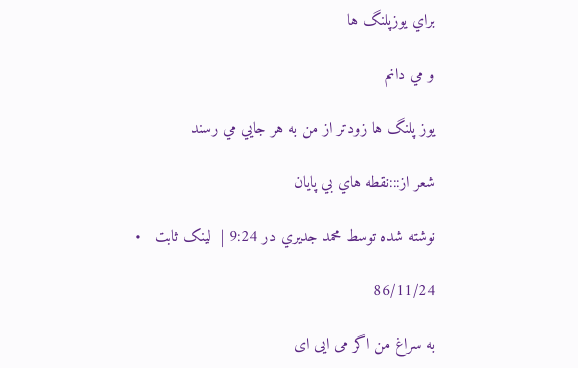براي يوزپلنگ ها

و مي دانم

يوز پلنگ ها زودتر از من به هر جايي مي رسند

شعر از:::نقطه هاي بي پايان

نوشته شده توسط محمد جديري در 9:24 |  لینک ثابت   •

86/11/24

به سراغ من اگر می ایی ای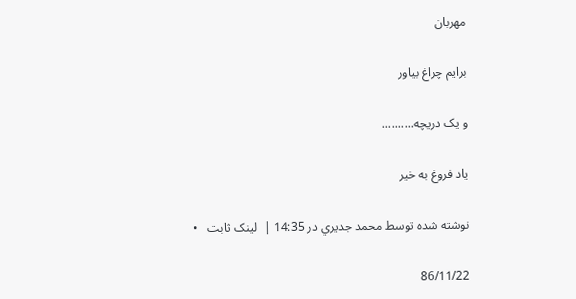مهربان

برایم چراغ بیاور

و یک دریچه..........

یاد فروغ به خیر

نوشته شده توسط محمد جديري در 14:35 |  لینک ثابت   •

86/11/22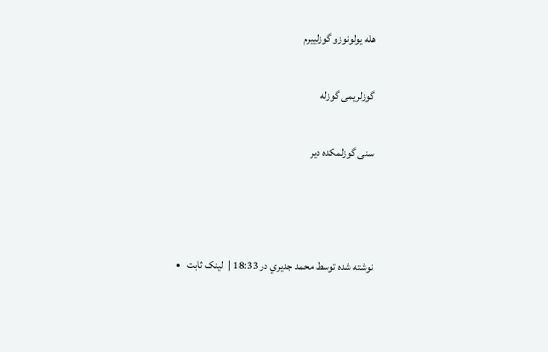هله یولونوزو گوزلییرم

گوزلریمی گوزله

سنی گوزلمکده دیر



نوشته شده توسط محمد جديري در 18:33 |  لینک ثابت   •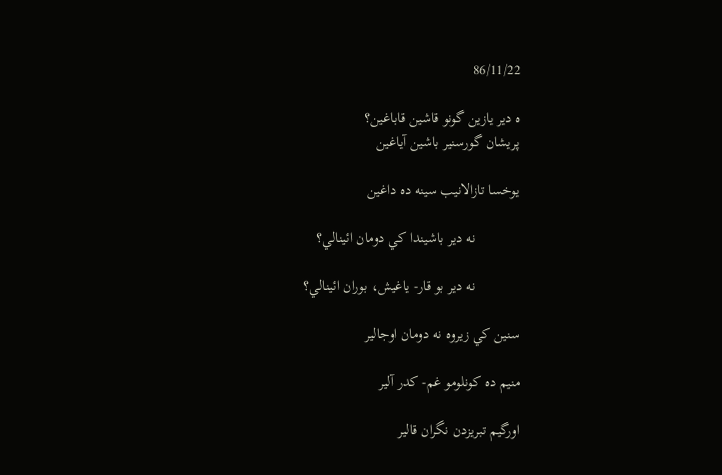86/11/22

ه دير يازين گونو قاشين قاباغين؟
پريشان گورسنير باشين آياغين

يوخسا تازالانيب سينه ده داغين

            نه دير باشيندا كي دومان ائينالي؟

            نه دير بو قار- ياغيش، بوران ائينالي؟

سنين كي زيروه نه دومان اوجالير

منيم ده كونلومو غم- كدر آلير

اورگيم تبريزدن نگران قالير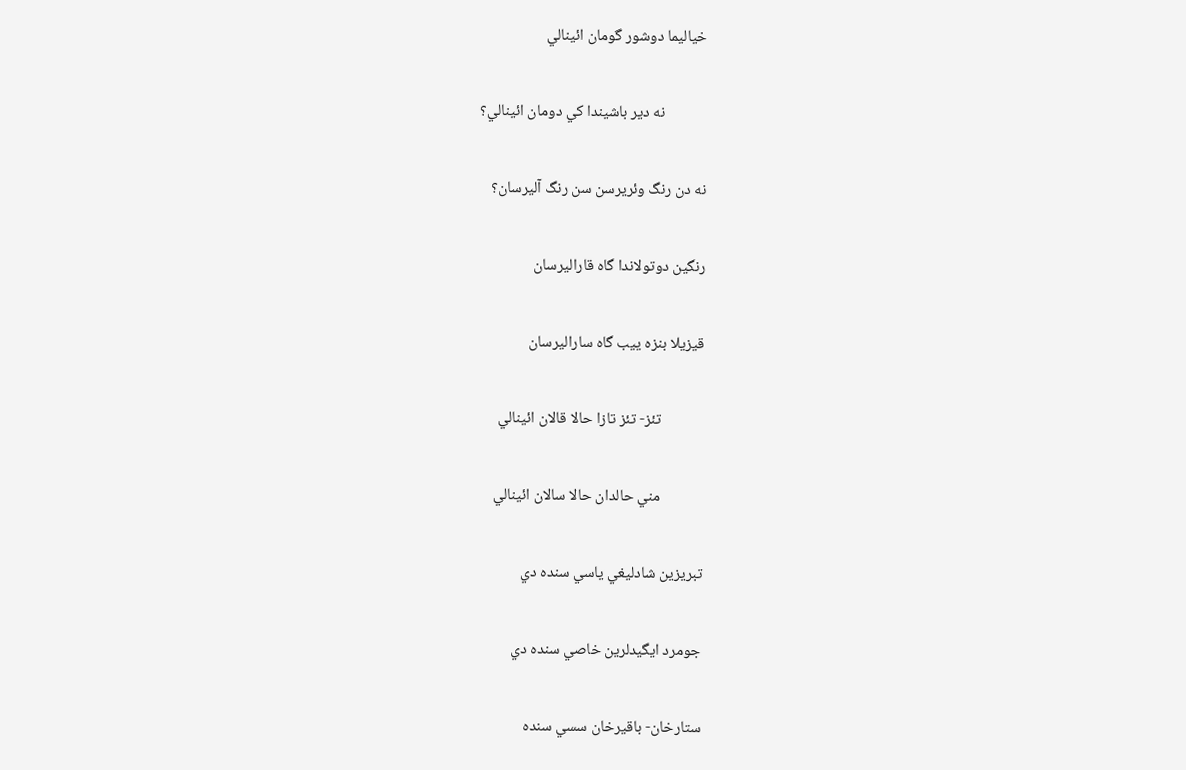خياليما دوشور گومان ائينالي

            نه دير باشيندا كي دومان ائينالي؟

نه دن رنگ وئريرسن سن رنگ آليرسان؟

رنگين دوتولاندا گاه قاراليرسان

قيزيلا بنزه ييب گاه ساراليرسان

            تئز- تئز تازا حالا قالان ائينالي

            مني حالدان حالا سالان ائينالي

تبريزين شادليغي ياسي سنده دي

جومرد ايگيدلرين خاصي سنده دي

ستارخان- باقيرخان سسي سنده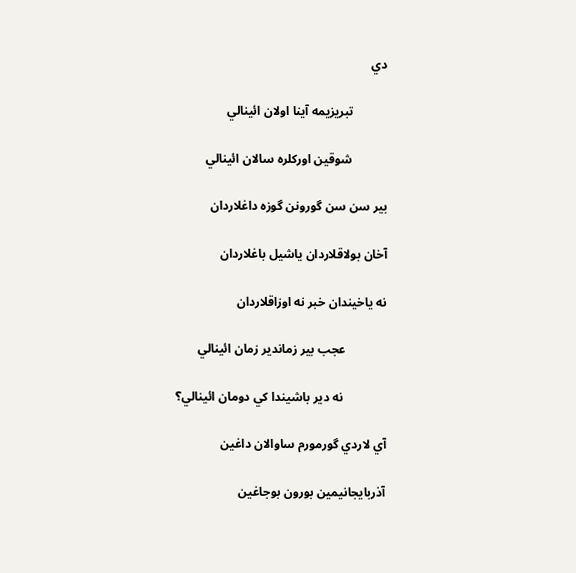دي

           تبريزيمه آينا اولان ائينالي

           شوقين اوركلره سالان ائينالي

بير سن سن گورونن گوزه داغلاردان

آخان بولاقلاردان ياشيل باغلاردان

نه ياخيندان خبر نه اوزاقلاردان

             عجب بير زماندير زمان ائينالي

              نه دير باشيندا كي دومان ائينالي؟

آي لاردي گورمورم ساوالان داغين

آذربايجانيمين بورون بوجاغين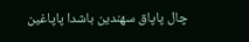چال پاپاق سهندين باشدا پاپاغين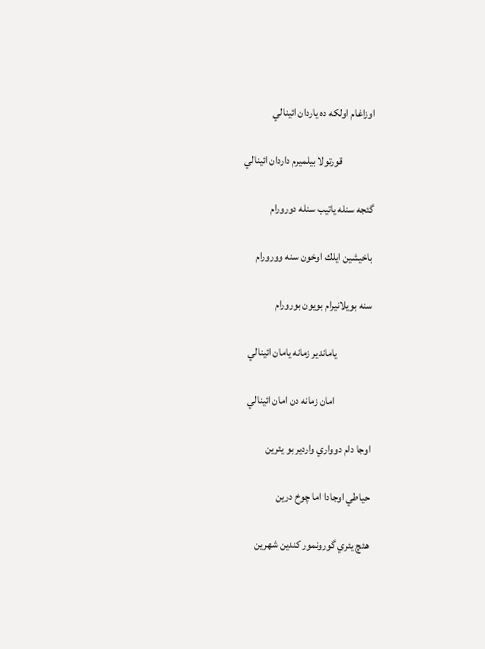اوزاغام اولكه ده ياردان ائينالي

               قورتولا بيلميرم داردان ائينالي

گئجه سنله ياتيب سنله دورورام

باخيشين ايلك اوخون سنه وورورام

سنه بويلانيرام بويون بورورام

                ياماندير زمانه يامان ائينالي

                 امان زمانه دن امان ائينالي

اوجا دام دوواري واردير بو يئرين

حياطي اوجادا اما چوخ درين

هئچ يئري گورونمور كندين شهرين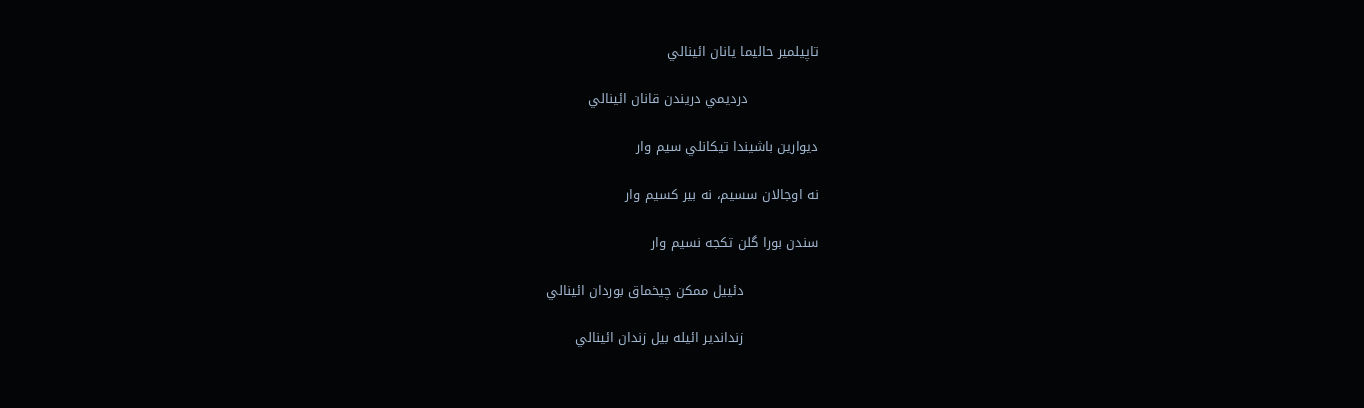تاپيلمير حاليما يانان ائينالي

                درديمي دريندن قانان ائينالي

ديوارين باشيندا تيكانلي سيم وار

نه اوجالان سسيم، نه بير كسيم وار

سندن بورا گلن تكجه نسيم وار

                 دئييل ممكن چيخماق بوردان ائينالي

                 زنداندير ائيله بيل زندان ائينالي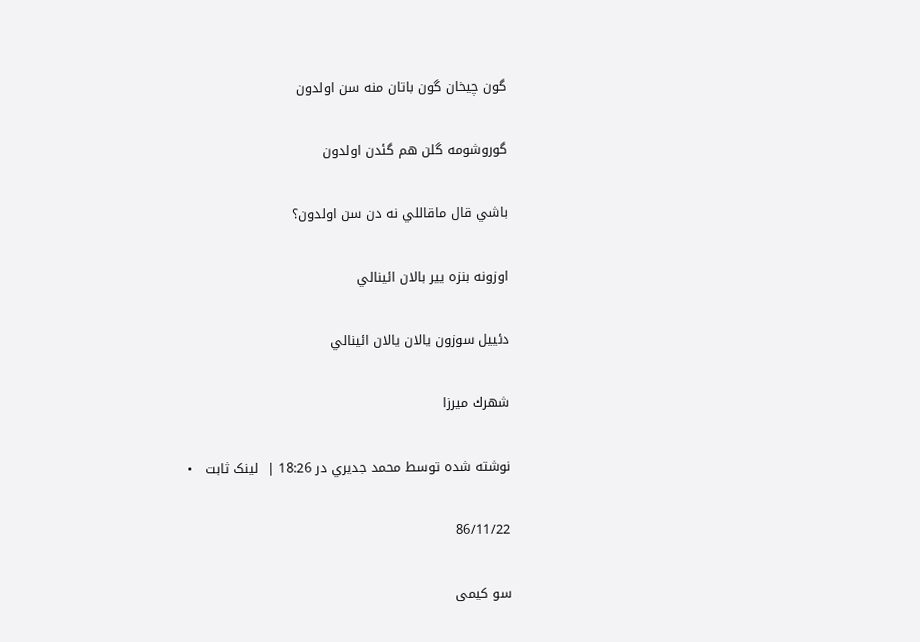گون چيخان گون باتان منه سن اولدون

گوروشومه گلن هم گئدن اولدون

باشي قال ماقاللي نه دن سن اولدون؟

اوزونه بنزه يير بالان ائينالي

دئييل سوزون يالان يالان ائينالي

شهرك ميرزا

نوشته شده توسط محمد جديري در 18:26 |  لینک ثابت   •

86/11/22

سو کیمی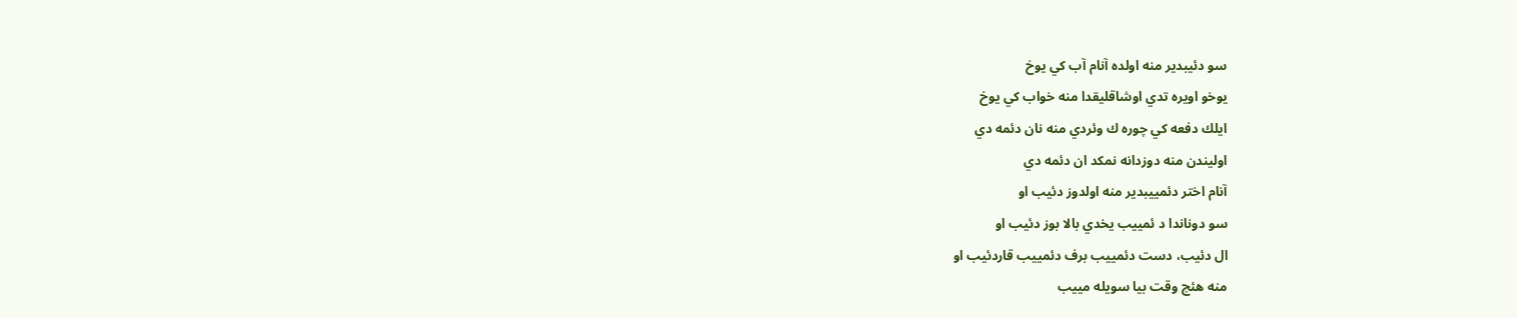سو دئيبدير منه اولده آنام آب كي يوخ
يوخو اويره تدي اوشاقليقدا منه خواب كي يوخ
ايلك دفعه كي چوره ك وئردي منه نان دئمه دي
اوليندن منه دوزدانه نمكد ان دئمه دي
آنام اختر دئمييبدير منه اولدوز دئيب او
سو دوناندا د ئمييب يخدي بالا بوز دئيب او
ال دئيب، دست دئمييب برف دئمييب قاردئيب او
منه هئچ وقت بيا سويله مييب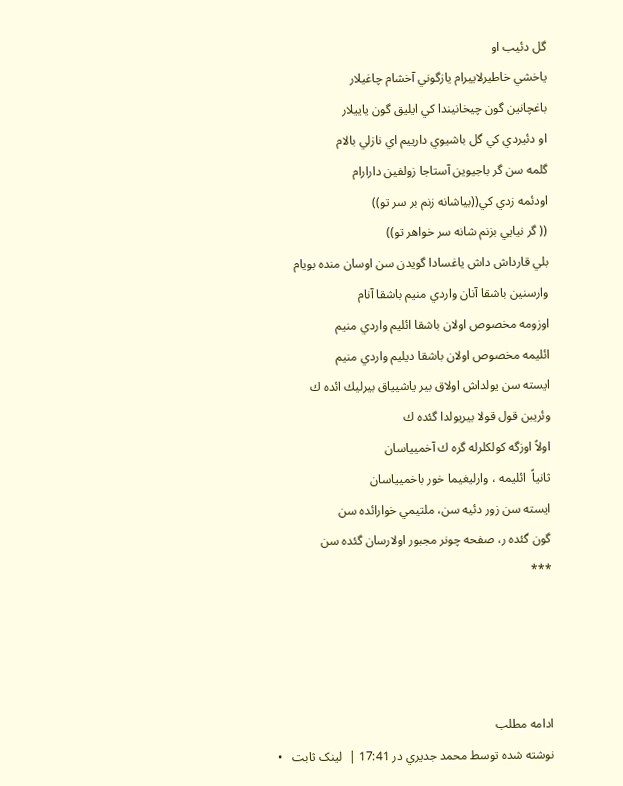گل دئيب او
ياخشي خاطيرلاييرام يازگوني آخشام چاغيلار
باغچانين گون چيخانيندا كي ايليق گون ياييلار
او دئيردي كي گل باشيوي دارييم اي نازلي بالام
گلمه سن گر باجيوين آستاجا زولفين دارارام
اودئمه زدي كي((بياشانه زنم بر سر تو))
(( گر نيايي بزنم شانه سر خواهر تو))
بلي قارداش داش ياغسادا گويدن سن اوسان منده بويام
وارسنين باشقا آنان واردي منيم باشقا آنام
اوزومه مخصوص اولان باشقا ائليم واردي منيم
ائليمه مخصوص اولان باشقا ديليم واردي منيم
ايسته سن يولداش اولاق بير ياشيياق بيرليك ائده ك
وئريبن قول قولا بيريولدا گئده ك
اولاً اوزگه كولكلرله گره ك آخميياسان
ثانياً  ائليمه ، وارليغيما خور باخميياسان
ايسته سن زور دئيه سن، ملتيمي خوارائده سن
گون گئده ر، صفحه چونر مجبور اولارسان گئده سن
***




ادامه مطلب
نوشته شده توسط محمد جديري در 17:41 |  لینک ثابت   •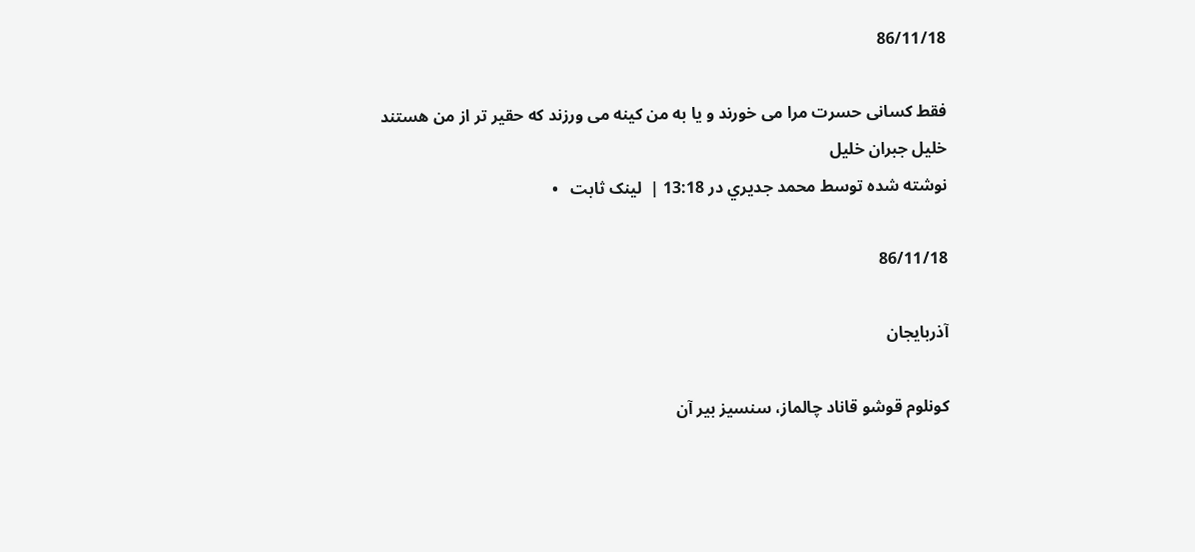86/11/18

فقط کسانی حسرت مرا می خورند و یا به من کینه می ورزند که حقیر تر از من هستند
خلیل جبران خلیل
نوشته شده توسط محمد جديري در 13:18 |  لینک ثابت   •

86/11/18

آذربایجان

کونلوم قوشو قاناد چالماز، سنسیز بیر آن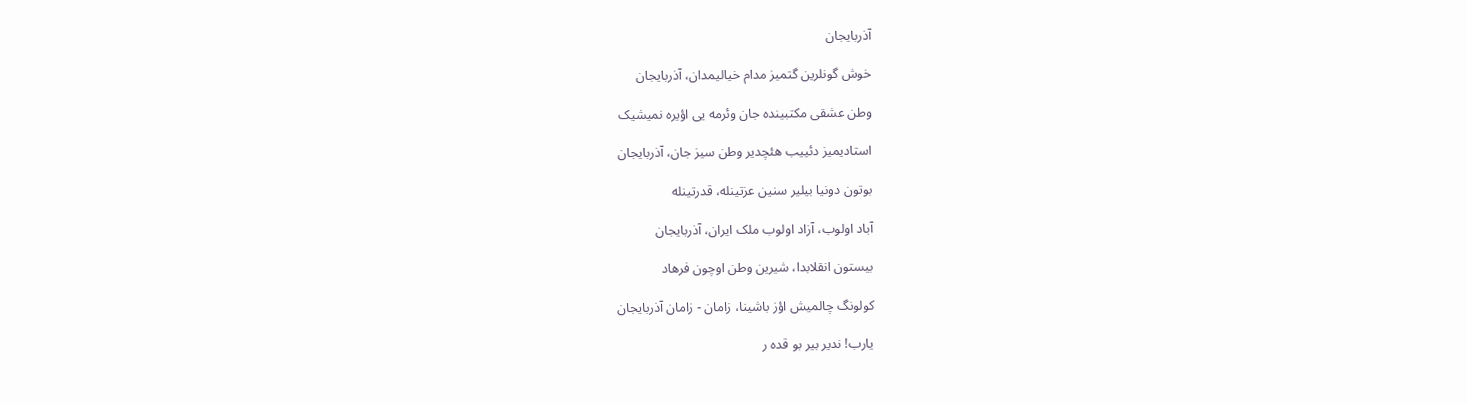آذربایجان

خوش گونلرین گتمیز مدام خیالیمدان، آذربایجان

وطن عشقی مکتبینده جان وئرمه یی اؤیره نمیشیک

استادیمیز دئییب هئچدیر وطن سیز جان، آذربایجان

بوتون دونیا بیلیر سنین عزتینله، قدرتینله

آباد اولوب، آزاد اولوب ملک ایران، آذربایجان

بیستون انقلابدا، شیرین وطن اوچون فرهاد

کولونگ چالمیش اؤز باشینا، زامان - زامان آذربایجان

یارب! ندیر بیر بو قده ر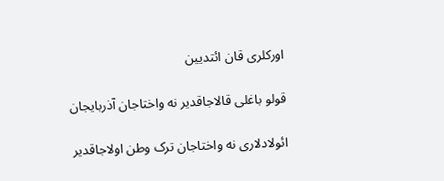اورکلری قان ائتدیین

قولو باغلی قالاجاقدیر نه واختاجان آذربایجان

ائولادلاری نه واختاجان ترک وطن اولاجاقدیر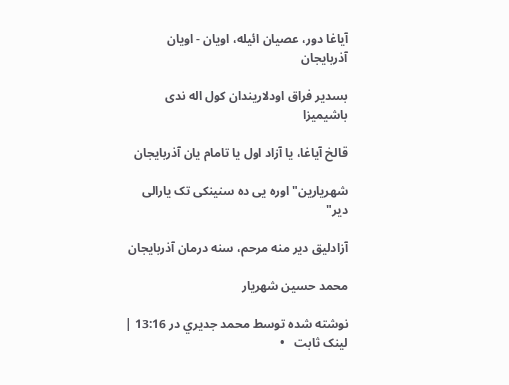آیاغا دور، عصیان ائیله، اویان - اویان آذربایجان

بسدیر فراق اودلاریندان کول اله ندی باشیمیزا

قالخ آیاغا، یا آزاد اول یا تامام یان آذربایجان

شهریارین" اوره یی ده سنینکی تک یارالی دیر"

آزادلیق دیر منه مرحم، سنه درمان آذربایجان

محمد حسین شهریار

نوشته شده توسط محمد جديري در 13:16 |  لینک ثابت   •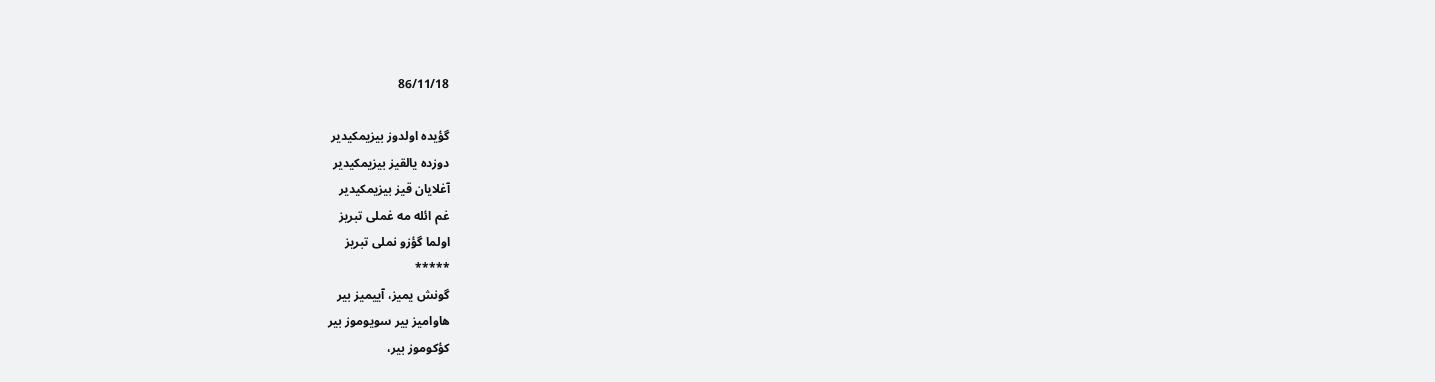86/11/18

گؤیده اولدوز بیزیمکیدیر
دوزده یالقیز بیزیمکیدیر
آغلایان قیز بیزیمکیدیر
غم ائله مه غملی تبریز
اولما گؤزو نملی تبریز
*****
گونش یمیز، آییمیز بیر
هاوامیز بیر سویوموز بیر
کؤکوموز بیر،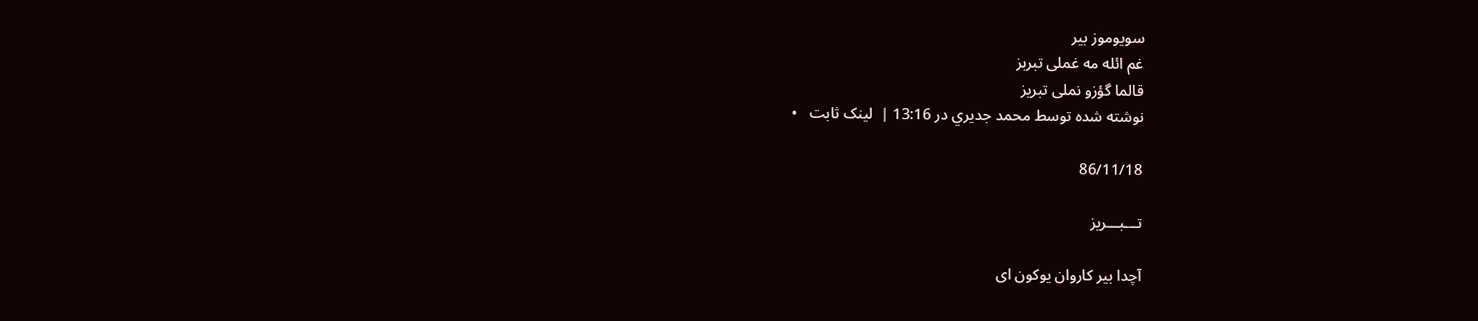سویوموز بیر
غم ائله مه غملی تبربز
قالما گؤزو نملی تبریز
نوشته شده توسط محمد جديري در 13:16 |  لینک ثابت   •

86/11/18

تـــبـــریز

آچدا بیر کاروان یوکون ای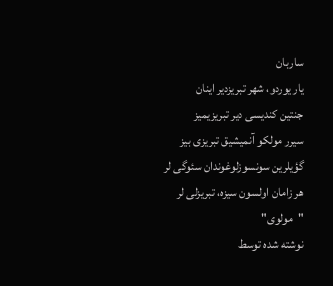ساربان
یار یوردو، شهر تبریزدیر اینان
جنتین کندیسی دیر تبریزیمیز
سیرر مولکو آنمیشیق تبریزی بیز
گؤیلرین سونسوزلوغوندان سئوگی لر
هر زامان اولسون سیزه، تبریزلی لر
"مولوی"
نوشته شده توسط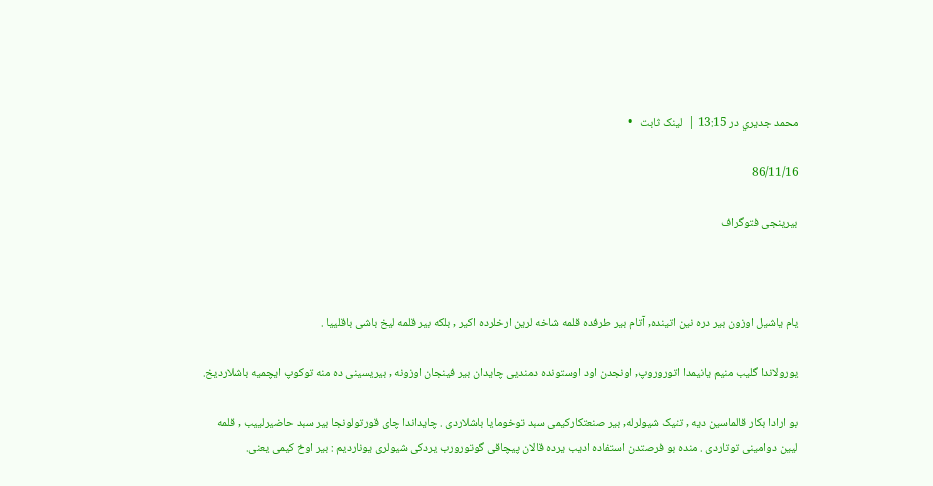محمد جديري در 13:15 |  لینک ثابت   •

86/11/16

بیرینجی فتوگراف



یام یاشیل اوزون بیر دره نین اتینده, آتام بیر طرفده قلمه شاخه لرین ارخلرده اکیر , بلکه بیر قلمه لیخ باشی باقلییا .

یورولاندا گلیب منیم یانیمدا اتوروروپ, اونجدن اود اوستونده دمندیی چایدان بیر فینجان اوزونه , بیریسینی ده منه توکوپ ایچمیه باشلاردیخ.

بو ارادا بکار قالماسین دیه , تنیک شیولرله, بیر صنعتکارکیمی سبد توخومایا باشلاردی . چایداندا چای قورتولونجا بیر سبد حاضیرلییب , قلمه لیین دوامینی توتاردی . منده بو فرصتدن استفاده ادیب یرده قالان پیچاقی گوتورورب یردکی شیولری یوناردیم : بیر اوخ کیمی یعنی.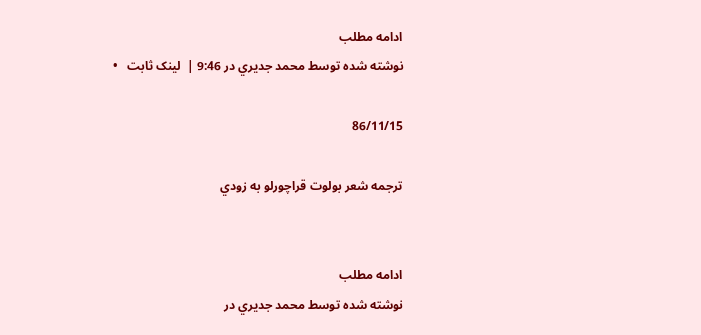ادامه مطلب
نوشته شده توسط محمد جديري در 9:46 |  لینک ثابت   •

86/11/15

ترجمه شعر بولوت قراچورلو به زودي


ادامه مطلب
نوشته شده توسط محمد جديري در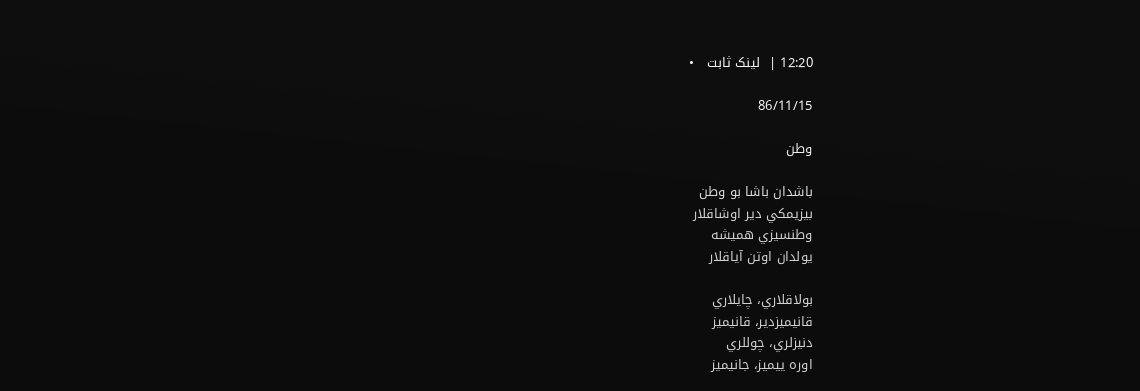12:20 |  لینک ثابت   •

86/11/15

وطن

باشدان باشا بو وطن
بيزيمكي دير اوشاقلار
وطنسيزي هميشه
يولدان اوتن آياقلار

بولاقلاري، چايلاري
قانيميزدير، قانيميز
دنيزلري، چوللري
اوره ييميز، جانيميز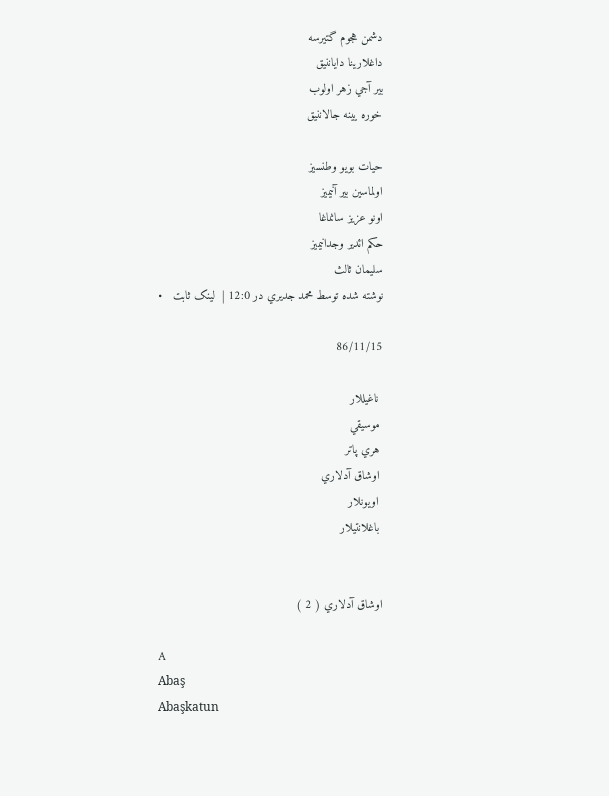دشمن هجوم گتيرسه
داغلارينا داياننيق
بير آجي زهر اولوب
خوره يينه جالاننيق

حيات بويو وطنسيز
اولماسين بير آنيميز
اونو عزيز سانماغا
حكم ائدير وجدانيميز
سليمان ثالث
نوشته شده توسط محمد جديري در 12:0 |  لینک ثابت   •

86/11/15

 ناغيللار
 موسيقي
 هري پاتر
 اوشاق آدلاري
 اويونلار
 باغلانتيلار


اوشاق آدلاري ( 2 )

A
Abaş
Abaşkatun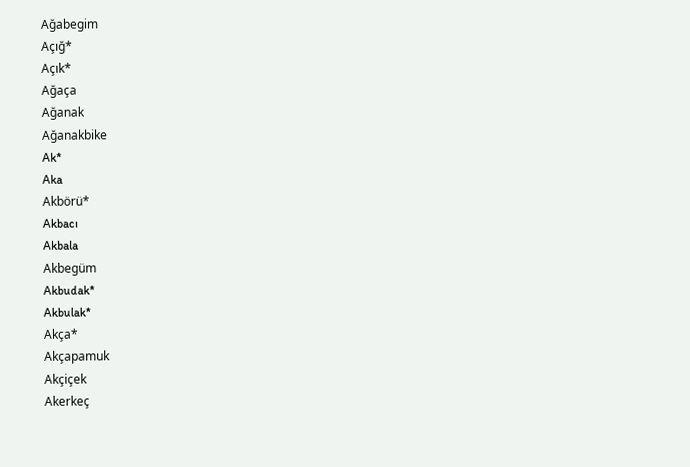Ağabegim
Açığ*
Açık*
Ağaça
Ağanak
Ağanakbike
Ak*
Aka
Akbörü*
Akbacı
Akbala
Akbegüm
Akbudak*
Akbulak*
Akça*
Akçapamuk
Akçiçek
Akerkeç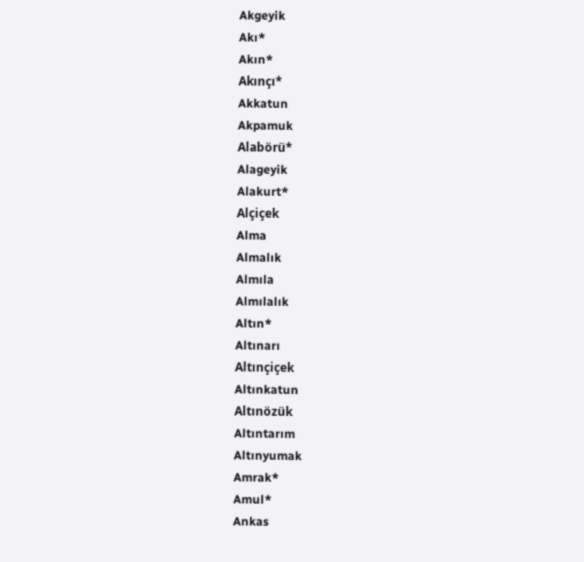Akgeyik
Akı*
Akın*
Akınçı*
Akkatun
Akpamuk
Alabörü*
Alageyik
Alakurt*
Alçiçek
Alma
Almalık
Almıla
Almılalık
Altın*
Altınarı
Altınçiçek
Altınkatun
Altınözük
Altıntarım
Altınyumak
Amrak*
Amul*
Ankas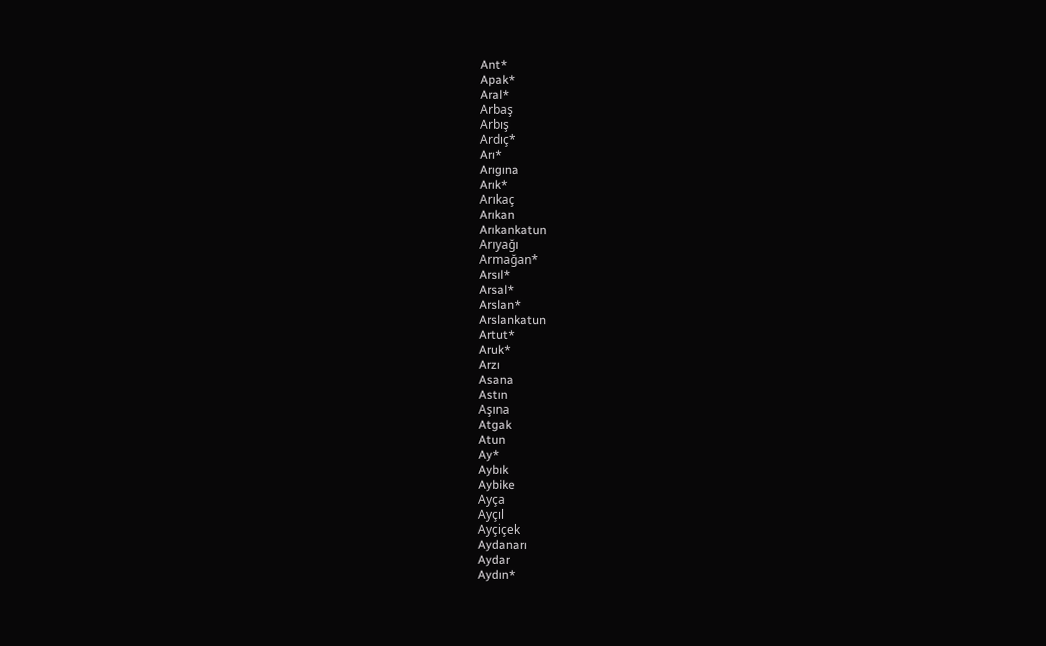Ant*
Apak*
Aral*
Arbaş
Arbış
Ardıç*
Arı*
Arıgına
Arık*
Arıkaç
Arıkan
Arıkankatun
Arıyağı
Armağan*
Arsıl*
Arsal*
Arslan*
Arslankatun
Artut*
Aruk*
Arzı
Asana
Astın
Aşına
Atgak
Atun
Ay*
Aybık
Aybike
Ayça
Ayçıl
Ayçiçek
Aydanarı
Aydar
Aydın*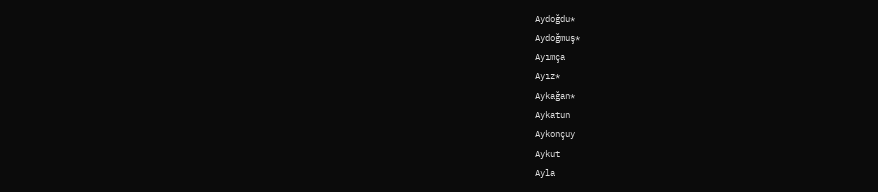Aydoğdu*
Aydoğmuş*
Ayımça
Ayız*
Aykağan*
Aykatun
Aykonçuy
Aykut
Ayla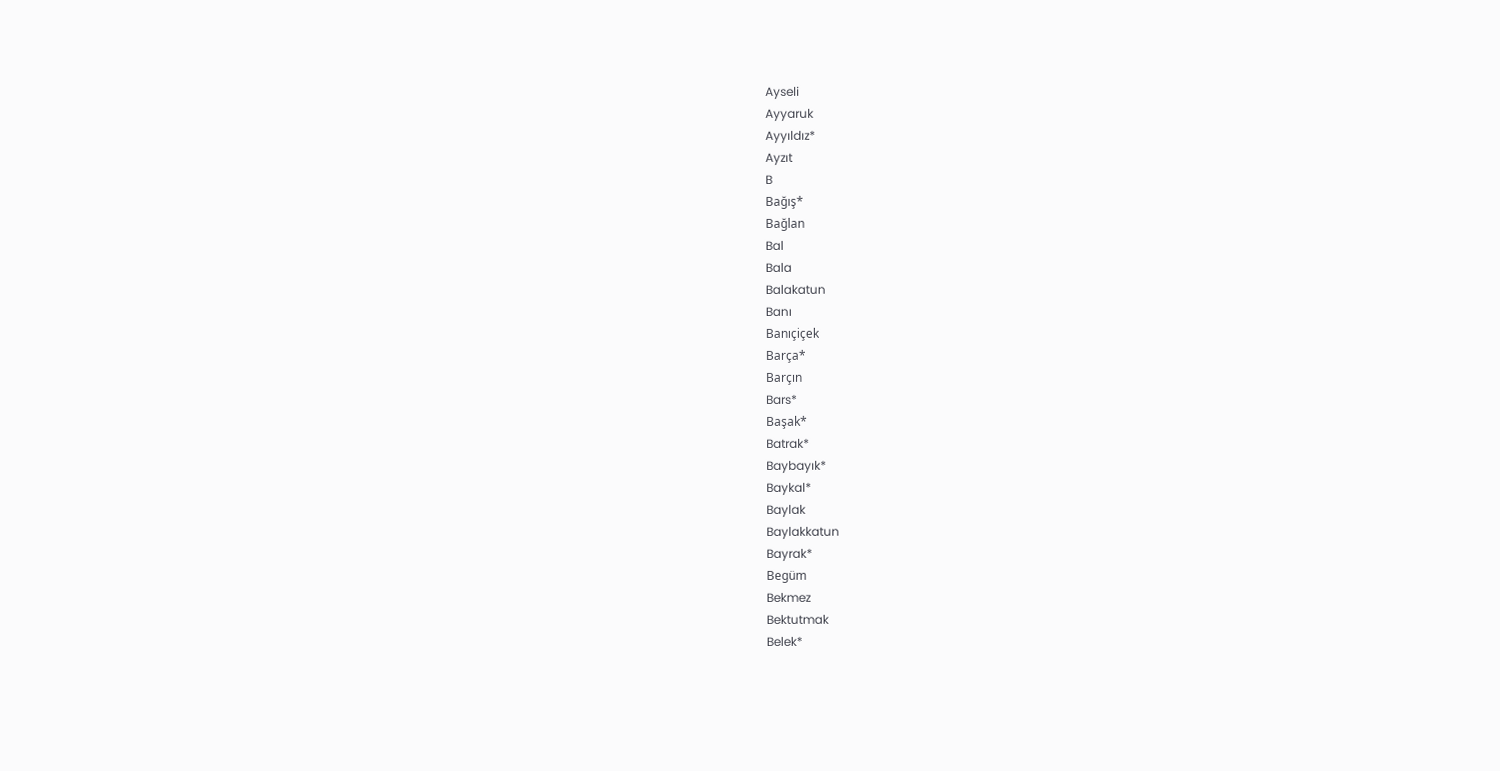Ayseli
Ayyaruk
Ayyıldız*
Ayzıt
B
Bağış*
Bağlan
Bal
Bala
Balakatun
Banı
Banıçiçek
Barça*
Barçın
Bars*
Başak*
Batrak*
Baybayık*
Baykal*
Baylak
Baylakkatun
Bayrak*
Begüm
Bekmez
Bektutmak
Belek*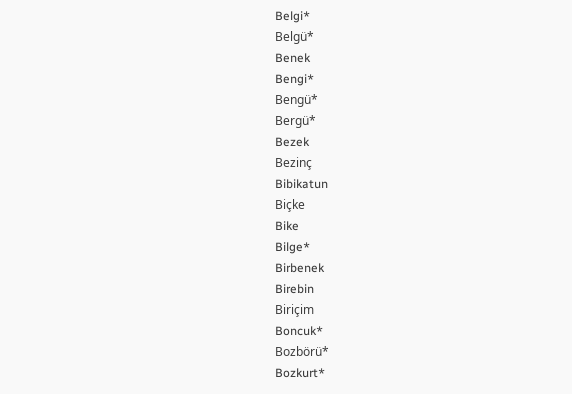Belgi*
Belgü*
Benek
Bengi*
Bengü*
Bergü*
Bezek
Bezinç
Bibikatun
Biçke
Bike
Bilge*
Birbenek
Birebin
Biriçim
Boncuk*
Bozbörü*
Bozkurt*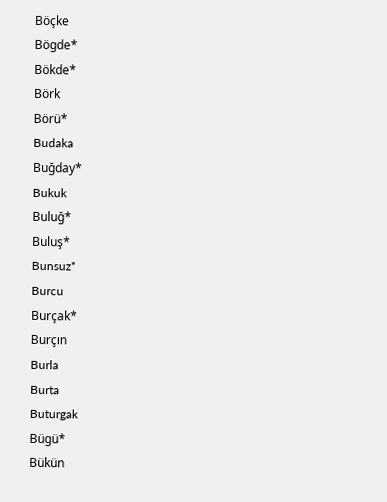Böçke
Bögde*
Bökde*
Börk
Börü*
Budaka
Buğday*
Bukuk
Buluğ*
Buluş*
Bunsuz*
Burcu
Burçak*
Burçın
Burla
Burta
Buturgak
Bügü*
Bükün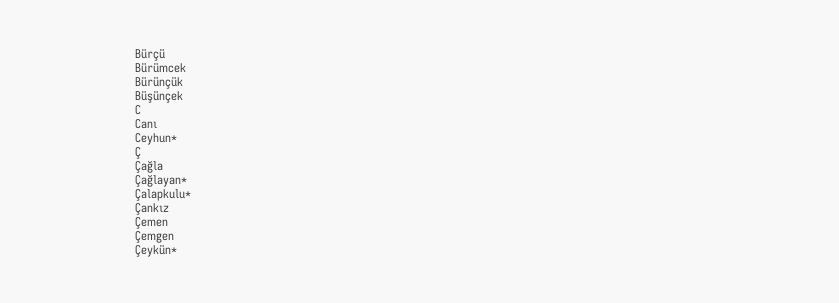Bürçü
Bürümcek
Bürünçük
Büşünçek
C
Canı
Ceyhun*
Ç
Çağla
Çağlayan*
Çalapkulu*
Çankız
Çemen
Çemgen
Çeykün*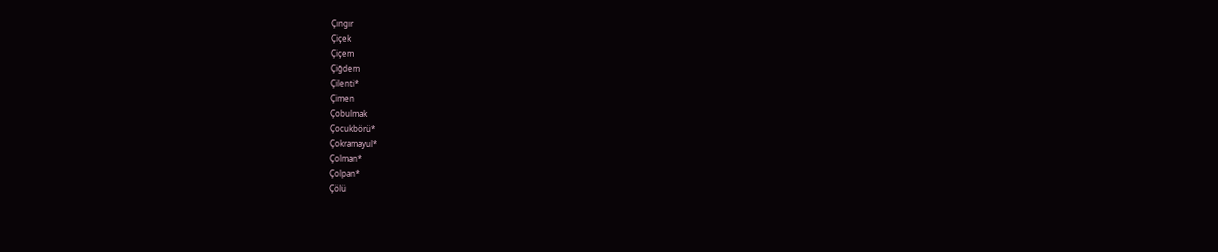Çıngır
Çiçek
Çiçem
Çiğdem
Çilenti*
Çimen
Çobulmak
Çocukbörü*
Çokramayul*
Çolman*
Çolpan*
Çölü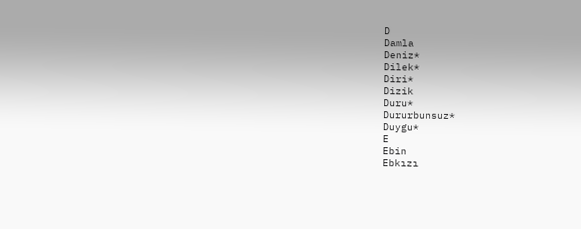D
Damla
Deniz*
Dilek*
Diri*
Dizik
Duru*
Dururbunsuz*
Duygu*
E
Ebin
Ebkızı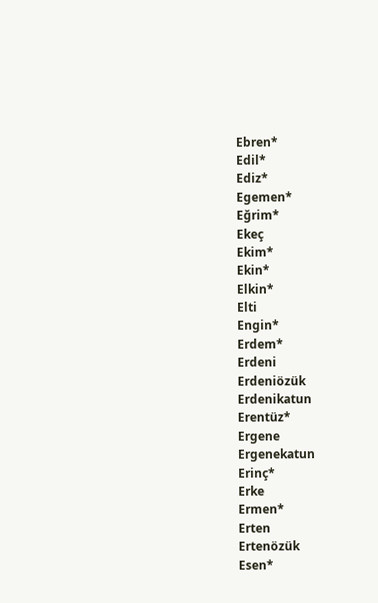Ebren*
Edil*
Ediz*
Egemen*
Eğrim*
Ekeç
Ekim*
Ekin*
Elkin*
Elti
Engin*
Erdem*
Erdeni
Erdeniözük
Erdenikatun
Erentüz*
Ergene
Ergenekatun
Erinç*
Erke
Ermen*
Erten
Ertenözük
Esen*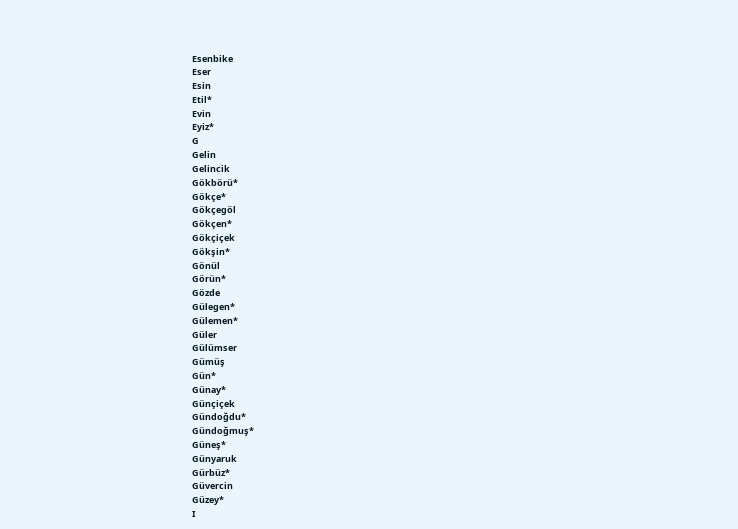Esenbike
Eser
Esin
Etil*
Evin
Eyiz*
G
Gelin
Gelincik
Gökbörü*
Gökçe*
Gökçegöl
Gökçen*
Gökçiçek
Gökşin*
Gönül
Görün*
Gözde
Gülegen*
Gülemen*
Güler
Gülümser
Gümüş
Gün*
Günay*
Günçiçek
Gündoğdu*
Gündoğmuş*
Güneş*
Günyaruk
Gürbüz*
Güvercin
Güzey*
I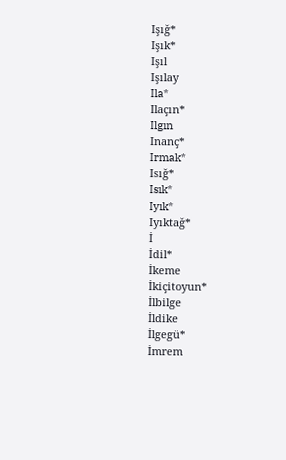Işığ*
Işık*
Işıl
Işılay
Ila*
Ilaçın*
Ilgın
Inanç*
Irmak*
Isığ*
Isık*
Iyık*
Iyıktağ*
İ
İdil*
İkeme
İkiçitoyun*
İlbilge
İldike
İlgegü*
İmrem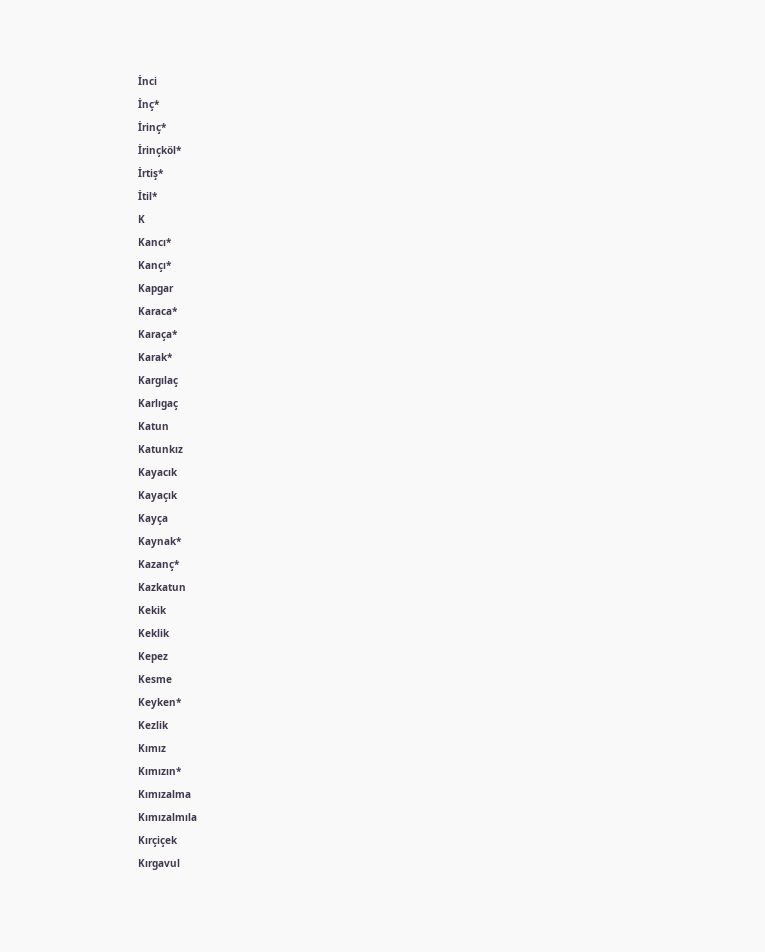İnci
İnç*
İrinç*
İrinçköl*
İrtiş*
İtil*
K
Kancı*
Kançı*
Kapgar
Karaca*
Karaça*
Karak*
Kargılaç
Karlıgaç
Katun
Katunkız
Kayacık
Kayaçık
Kayça
Kaynak*
Kazanç*
Kazkatun
Kekik
Keklik
Kepez
Kesme
Keyken*
Kezlik
Kımız
Kımızın*
Kımızalma
Kımızalmıla
Kırçiçek
Kırgavul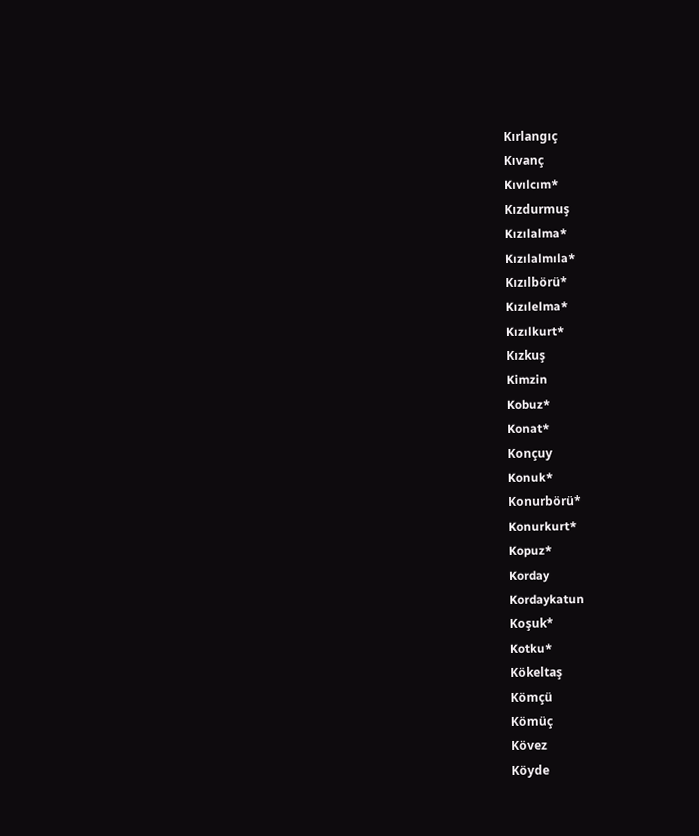Kırlangıç
Kıvanç
Kıvılcım*
Kızdurmuş
Kızılalma*
Kızılalmıla*
Kızılbörü*
Kızılelma*
Kızılkurt*
Kızkuş
Kimzin
Kobuz*
Konat*
Konçuy
Konuk*
Konurbörü*
Konurkurt*
Kopuz*
Korday
Kordaykatun
Koşuk*
Kotku*
Kökeltaş
Kömçü
Kömüç
Kövez
Köyde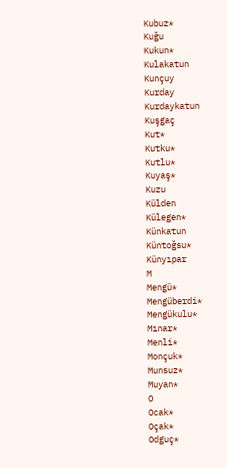Kubuz*
Kuğu
Kukun*
Kulakatun
Kunçuy
Kurday
Kurdaykatun
Kuşgaç
Kut*
Kutku*
Kutlu*
Kuyaş*
Kuzu
Külden
Külegen*
Künkatun
Küntoğsu*
Künyıpar
M
Mengü*
Mengüberdi*
Mengükulu*
Mınar*
Menli*
Monçuk*
Munsuz*
Muyan*
O
Ocak*
Oçak*
Odguç*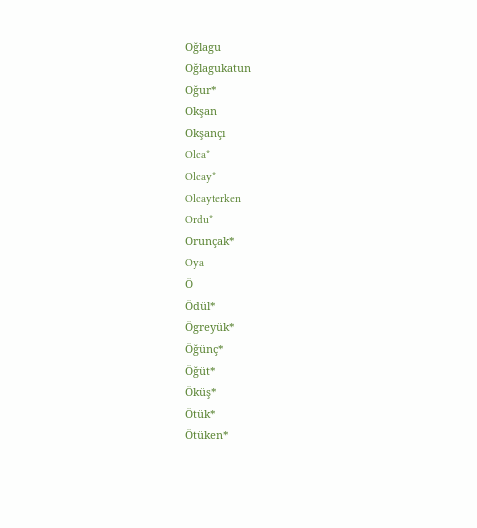Oğlagu
Oğlagukatun
Oğur*
Okşan
Okşançı
Olca*
Olcay*
Olcayterken
Ordu*
Orunçak*
Oya
Ö
Ödül*
Ögreyük*
Öğünç*
Öğüt*
Öküş*
Ötük*
Ötüken*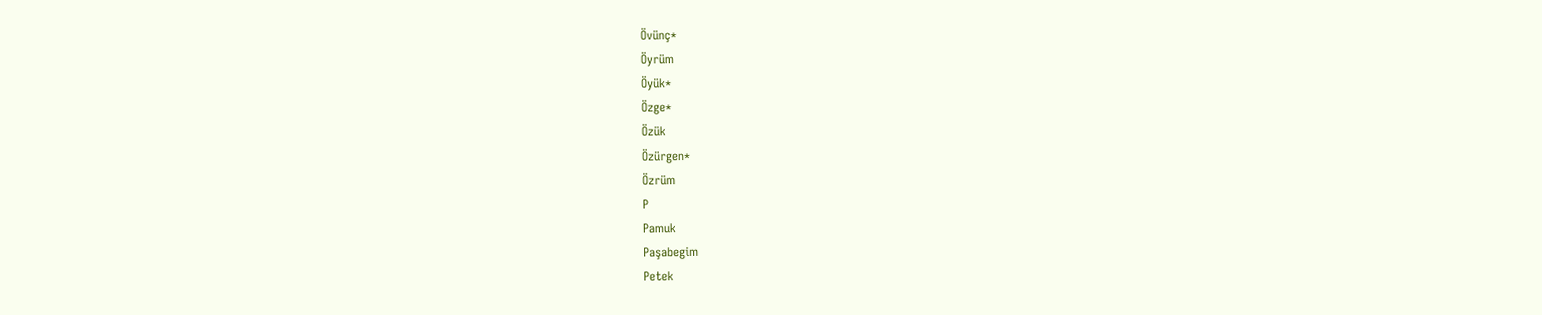Övünç*
Öyrüm
Öyük*
Özge*
Özük
Özürgen*
Özrüm
P
Pamuk
Paşabegim
Petek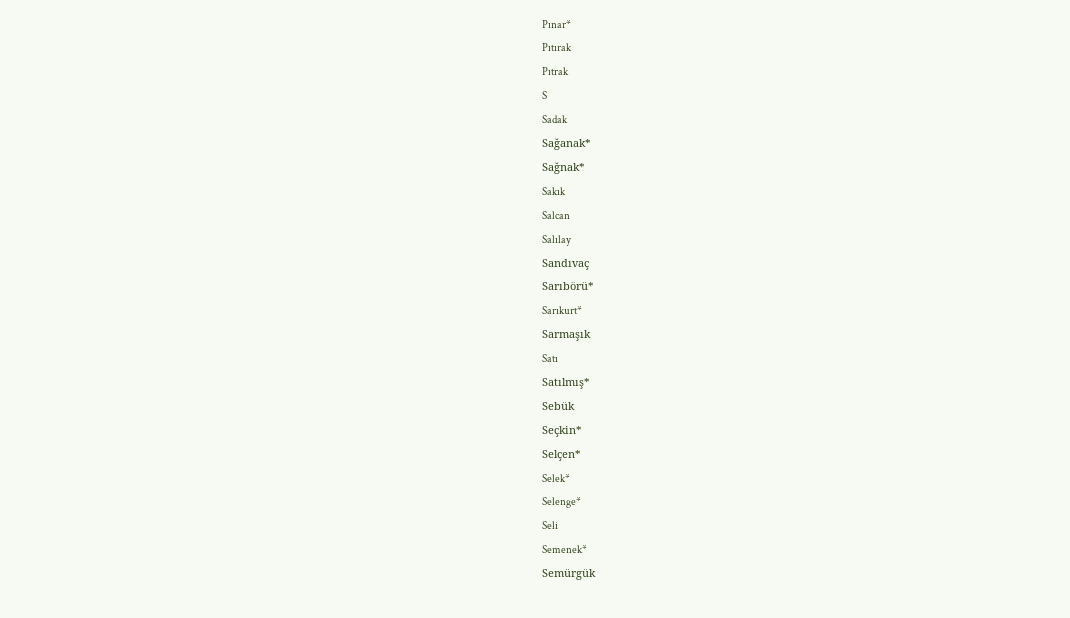Pınar*
Pıtırak
Pıtrak
S
Sadak
Sağanak*
Sağnak*
Sakık
Salcan
Salılay
Sandıvaç
Sarıbörü*
Sarıkurt*
Sarmaşık
Satı
Satılmış*
Sebük
Seçkin*
Selçen*
Selek*
Selenge*
Seli
Semenek*
Semürgük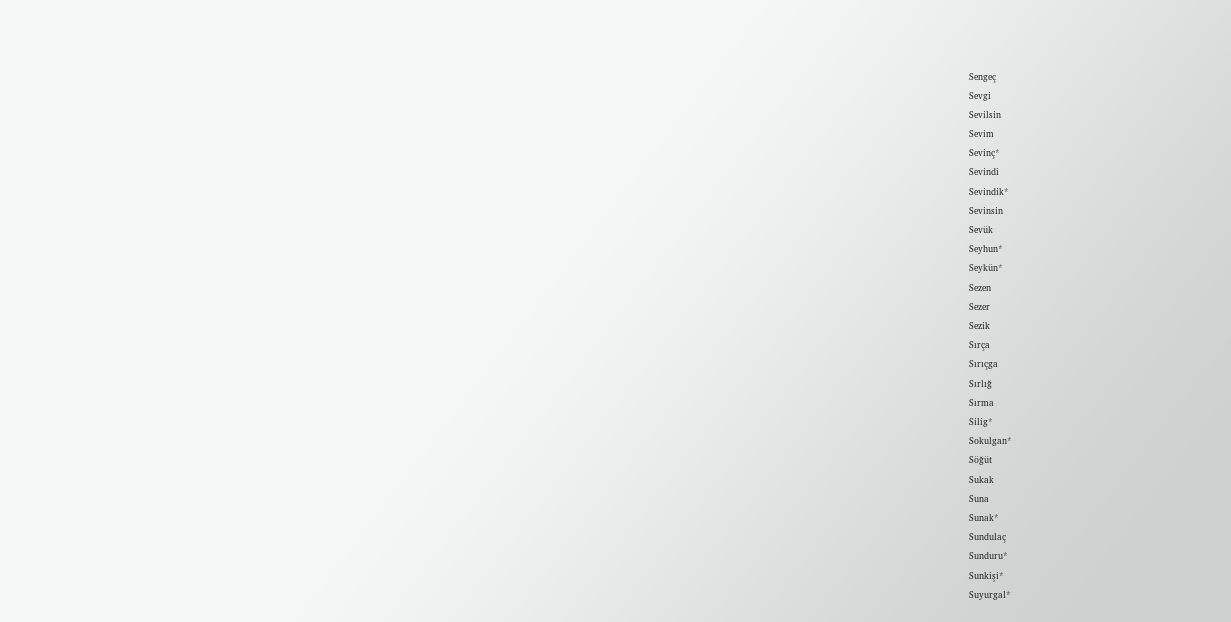Sengeç
Sevgi
Sevilsin
Sevim
Sevinç*
Sevindi
Sevindik*
Sevinsin
Sevük
Seyhun*
Seykün*
Sezen
Sezer
Sezik
Sırça
Sırıçga
Sırlığ
Sırma
Silig*
Sokulgan*
Söğüt
Sukak
Suna
Sunak*
Sundulaç
Sunduru*
Sunkişi*
Suyurgal*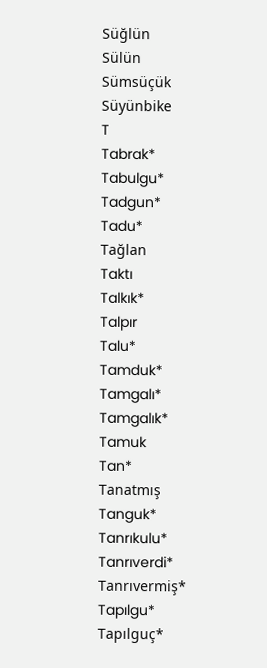Süğlün
Sülün
Sümsüçük
Süyünbike
T
Tabrak*
Tabulgu*
Tadgun*
Tadu*
Tağlan
Taktı
Talkık*
Talpır
Talu*
Tamduk*
Tamgalı*
Tamgalık*
Tamuk
Tan*
Tanatmış
Tanguk*
Tanrıkulu*
Tanrıverdi*
Tanrıvermiş*
Tapılgu*
Tapılguç*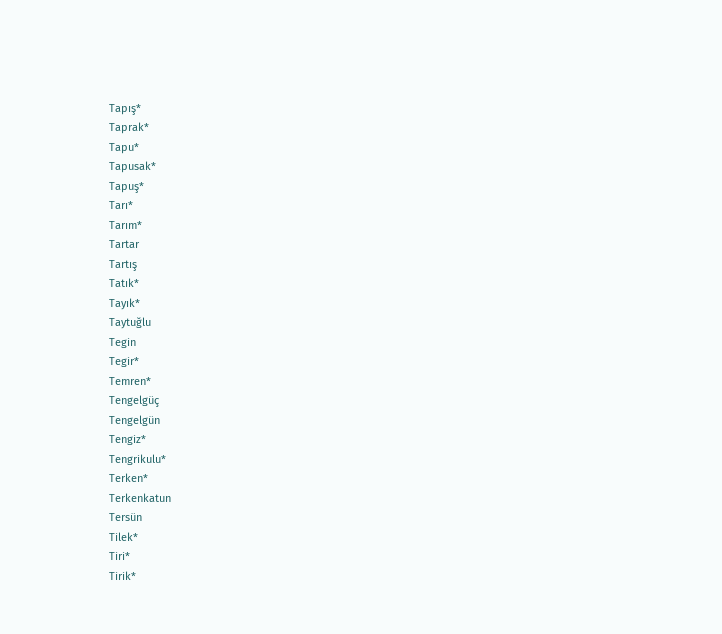Tapış*
Taprak*
Tapu*
Tapusak*
Tapuş*
Tarı*
Tarım*
Tartar
Tartış
Tatık*
Tayık*
Taytuğlu
Tegin
Tegir*
Temren*
Tengelgüç
Tengelgün
Tengiz*
Tengrikulu*
Terken*
Terkenkatun
Tersün
Tilek*
Tiri*
Tirik*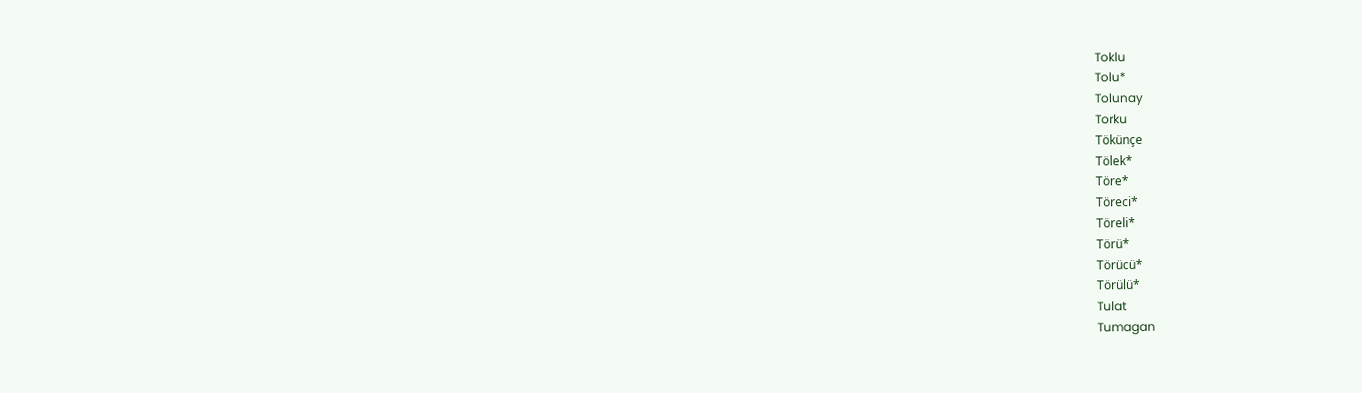Toklu
Tolu*
Tolunay
Torku
Tökünçe
Tölek*
Töre*
Töreci*
Töreli*
Törü*
Törücü*
Törülü*
Tulat
Tumagan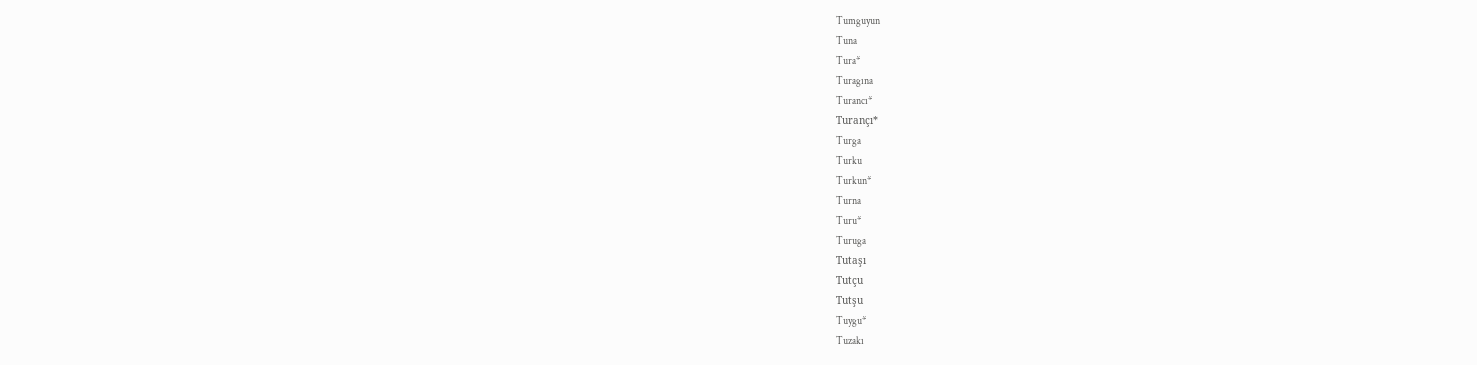Tumguyun
Tuna
Tura*
Turagına
Turancı*
Turançı*
Turga
Turku
Turkun*
Turna
Turu*
Turuga
Tutaşı
Tutçu
Tutşu
Tuygu*
Tuzakı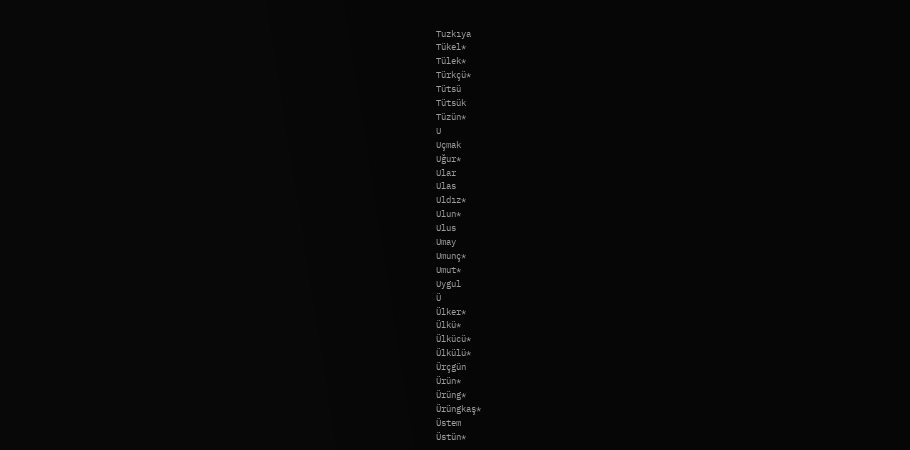Tuzkıya
Tükel*
Tülek*
Türkçü*
Tütsü
Tütsük
Tüzün*
U
Uçmak
Uğur*
Ular
Ulas
Uldız*
Ulun*
Ulus
Umay
Umunç*
Umut*
Uygul
Ü
Ülker*
Ülkü*
Ülkücü*
Ülkülü*
Ürçgün
Ürün*
Ürüng*
Ürüngkaş*
Üstem
Üstün*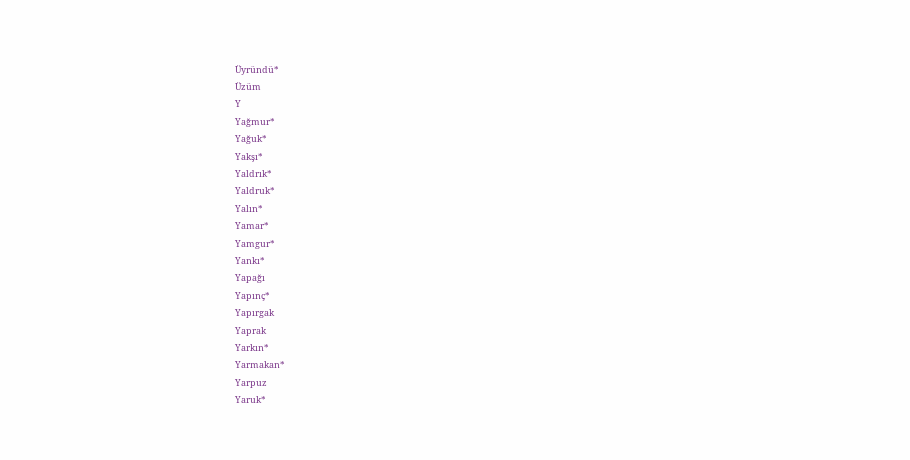Üyründü*
Üzüm
Y
Yağmur*
Yağuk*
Yakşı*
Yaldrık*
Yaldruk*
Yalın*
Yamar*
Yamgur*
Yankı*
Yapağı
Yapınç*
Yapırgak
Yaprak
Yarkın*
Yarmakan*
Yarpuz
Yaruk*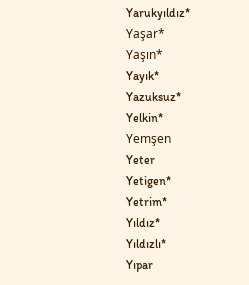Yarukyıldız*
Yaşar*
Yaşın*
Yayık*
Yazuksuz*
Yelkin*
Yemşen
Yeter
Yetigen*
Yetrim*
Yıldız*
Yıldızlı*
Yıpar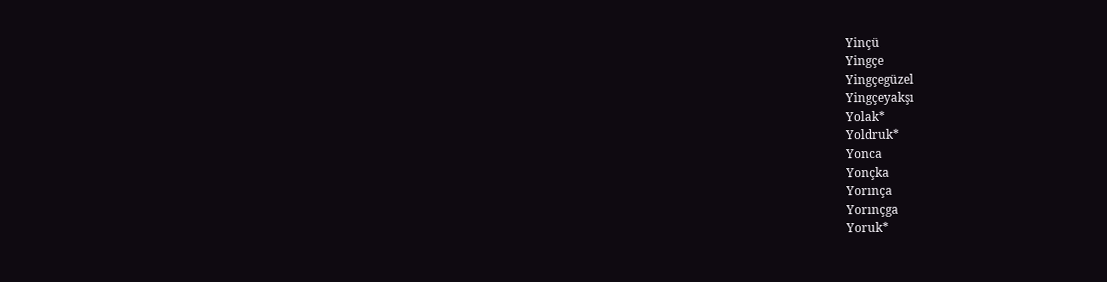Yinçü
Yingçe
Yingçegüzel
Yingçeyakşı
Yolak*
Yoldruk*
Yonca
Yonçka
Yorınça
Yorınçga
Yoruk*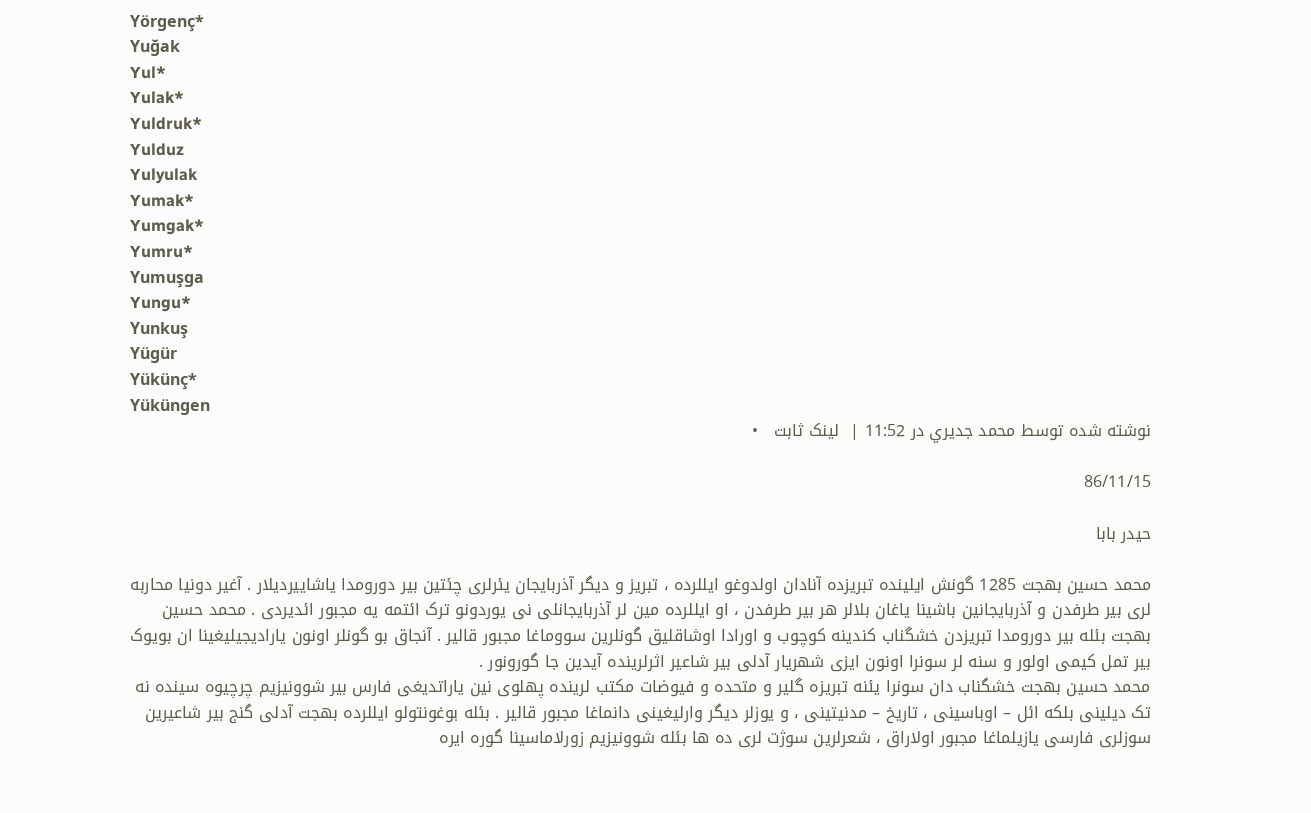Yörgenç*
Yuğak
Yul*
Yulak*
Yuldruk*
Yulduz
Yulyulak
Yumak*
Yumgak*
Yumru*
Yumuşga
Yungu*
Yunkuş
Yügür
Yükünç*
Yüküngen
نوشته شده توسط محمد جديري در 11:52 |  لینک ثابت   •

86/11/15

حیدر بابا

محمد حسین بهجت 1285 گونش ایلینده تبریزده آنادان اولدوغو ایللرده ، تبریز و دیگر آذربایجان یئرلری چئتین بیر دورومدا یاشاییردیلار . آغیر دونیا محاربه لری بیر طرفدن و آذربایجانین باشینا یاغان بلالر هر بیر طرفدن ، او ایللرده مین لر آذربایجانلی نی یوردونو ترک ائتمه یه مجبور ائدیردی . محمد حسین بهجت بئله بیر دورومدا تبریزدن خشگناب کندینه کوچوب و اورادا اوشاقلیق گونلرین سووماغا مجبور قالیر . آنجاق بو گونلر اونون یارادیجیلیغینا ان بویوک بیر تمل کیمی اولور و سنه لر سونرا اونون ایزی شهریار آدلی بیر شاعیر اثرلرینده آیدین جا گورونور .
محمد حسین بهجت خشگناب دان سونرا یئنه تبریزه گلیر و متحده و فیوضات مکتب لرینده پهلوی نین یاراتدیغی فارس بیر شوونیزیم چرچیوه سینده نه تک دیلینی بلکه ائل – اوباسینی ، تاریخ – مدنیتینی ، و یوزلر دیگر وارلیغینی دانماغا مجبور قالیر . بئله بوغونتولو ایللرده بهجت آدلی گنج بیر شاعیرین سوزلری فارسی یازیلماغا مجبور اولاراق ، شعرلرین سوژت لری ده ها بئله شوونیزیم زورلاماسینا گوره ایره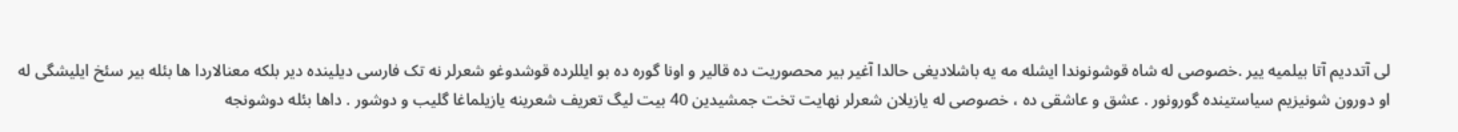لی آتددیم آتا بیلمیه ییر .خصوصی له شاه قوشونوندا ایشله مه یه باشلادیغی حالدا آغیر بیر محصوریت ده قالیر و اونا گوره ده بو ایللرده قوشدوغو شعرلر نه تک فارسی دیلینده دیر بلکه معنالاردا ها بئله بیر سئخ ایلیشگی له او دورون شونیزیم سیاستینده گورونور . عشق و عاشقی ده ، خصوصی له یازیلان شعرلر نهایت تخت جمشیدین 40 بیت لیگ تعریف شعرینه یازیلماغا گلیب و دوشور . داها بئله دوشونجه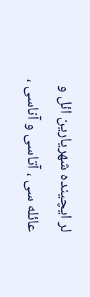لر ایچینده شهریارین ائل و عائله سی ، آتاسی و آناسی ،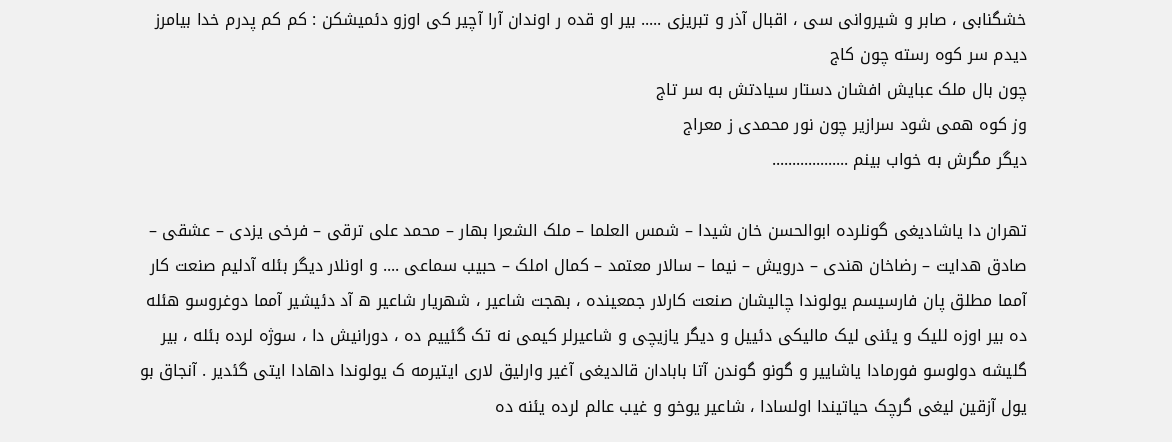خشگنابی ، صابر و شیروانی سی ، اقبال آذر و تبریزی ..... بیر او قده ر اوندان آرا آچیر کی اوزو دئمیشکن : کم کم پدرم خدا بیامرز دیدم سر کوه رسته چون کاج
چون بال ملک عبایش افشان دستار سیادتش به سر تاج
وز کوه همی شود سرازیر چون نور محمدی ز معراج
دیگر مگرش به خواب بینم ...................

تهران دا یاشادیغی گونلرده ابوالحسن خان شیدا – شمس العلما – ملک الشعرا بهار – محمد علی ترقی – فرخی یزدی – عشقی – صادق هدایت – رضاخان هندی – درویش – نیما – سالار معتمد – کمال املک – حبیب سماعی .... و اونلار دیگر بئله آدلیم صنعت کار آمما مطلق پان فارسیسم یولوندا چالیشان صنعت کارلار جمعینده ، بهجت شاعیر ، شهریار شاعیر ه آد دئیشیر آمما دوغروسو هئله ده بیر اوزه للیک و یئنی لیک مالیکی دئییل و دیگر یازیچی و شاعیرلر کیمی نه تک گئییم ده ، دورانیش دا ، سوژه لرده بئله ، بیر گلیشه دولوسو فورمادا یاشاییر و گونو گوندن آتا بابادان قالدیغی آغیر وارلیق لاری ایتیرمه ک یولوندا داهادا ایتی گئدیر . آنجاق بو یول آزقین لیغی گرچک حیاتیندا اولسادا ، شاعیر یوخو و غیب عالم لرده یئنه ده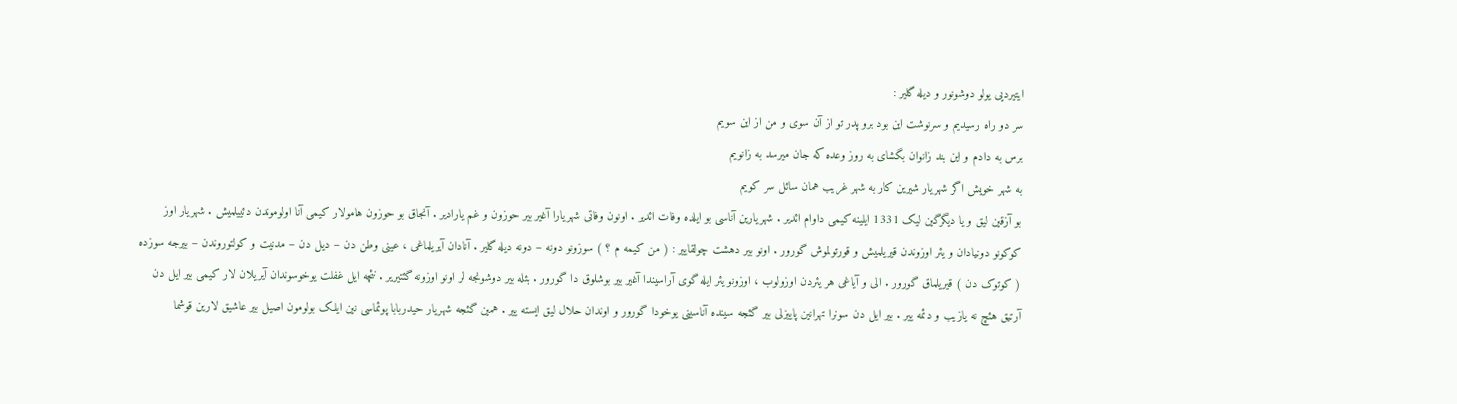ایتیردیی یولو دوشونور و دیله گلیر :
سر دو راه رسیدیم و سرنوشت این بود برو پدر تو از آن سوی و من از این سویم
برس به دادم و این بند زانوان بگشای به روز وعده که جان میرسد به زانویم
به شهر خویش اگر شهریار شیرین کار به شهر غریب همان سائل سر کویم
بو آزقین لیق و یا دیگرگین لیک 1331 ایلینه کیمی داوام ائدیر . شهریارین آناسی بو ایلده وفات ائدیر . اونون وفاتی شهریارا آغیر بیر حوزون و غم یارادیر . آنجاق بو حوزون هامولار کیمی آنا اولوموندن دئییلمیش . شهریار اوز کوکونو دونیادان و یئر اوزوندن قیریلمیش و قورتولموش گورور . اونو بیر دهشت چولقاییر : ( من کیمه م ؟ ) سوزونو دونه – دونه دیله گلیر . آنادان آیریلماغی ، عینی وطن دن – دیل دن – مدنیت و کولتوروندن – بیرجه سوزده ( کوتوک دن ) قیریلماق گورور . الی و آیاغی هر یئردن اوزولوب ، اوزونو یئر ایله گوی آراسیندا آغیر بیر بوشلوق دا گورور . بئله بیر دوشونجه لر اونو اوزونه گئتیریر . نئچه ایل غفلت یوخوسوندان آیریلان لار کیمی بیر ایل دن آرتیق هئچ نه یازیب و دئمه ییر . بیر ایل دن سونرا تهرانین پاییزلی بیر گئجه سینده آناسینی یوخودا گورور و اوندان حلال لیق ایسته ییر . همین گئجه شهریار حیدربابا پوئماسی نین ایلک بولومون اصیل بیر عاشیق لارین قوشما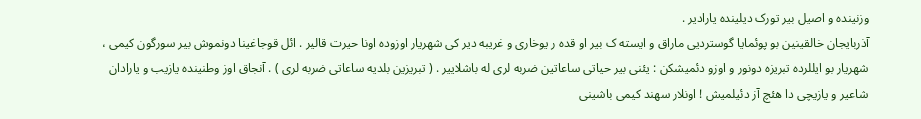وزنینده و اصیل بیر تورک دیلینده یارادیر .
آذربایجان خالقینین بو پوئمایا گوستردیی ماراق و ایسته ک بیر او قده ر یوخاری و غریبه دیر کی شهریار اوزوده اونا حیرت قالیر . ائل قوجاغینا دونموش بیر سورگون کیمی ، شهریار بو ایللرده تبریزه دونور و اوزو دئمیشکن : یئنی بیر حیاتی ساعاتین ضربه لری له باشلاییر . ( تبریزین بلدیه ساعاتی ضربه لری ) . آنجاق اوز وطنینده یازیب و یارادان شاعیر و یازیچی دا هئچ آز دئیلمیش ! اونلار سهند کیمی باشینی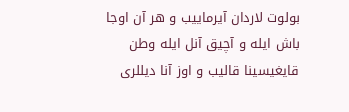بولوت لاردان آیرماییب و هر آن اوجا باش ایله و آچیق آنل ایله وطن قایغیسینا قالیب و اوز آنا دیللری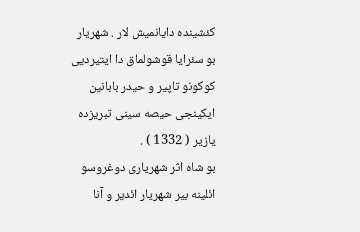کئشینده دایانمیش لار . شهریار بو سئرایا قوشولماق دا ایتیردیی کوکونو تاپیر و حیدر بابانین ایکینجی حیصه سینی تبریزده یازیر ( 1332 ) .
بو شاه اثر شهریاری دوغروسو ائلینه بیر شهریار ائدیر و آنا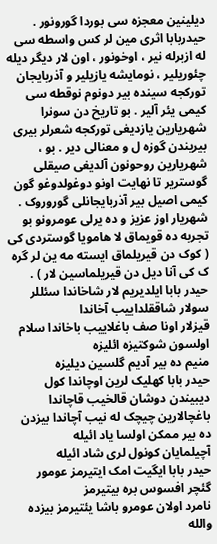دیلینین معجزه سی بوردا گورونور . حیدربابا اثری مین لر کس واسطه سی له ازبرله نیر ، اوخونور ، اون لار دیگر دیله چئوریلیر ، نومایشه یازیلیر و آذربایجان تورکجه سینده بیر دونوم نوقطه سی کیمی یئر آلیر . بو تاریخ دن سونرا شهریارین یازدیغی تورکجه شعرلر بیری بیریندن گوزه ل و معنالی دیر . بو ، شهریارین روحونون آلدیغی صیقلی گوستریر تا نهایت اونو دوغولدوغو گون کیمی اصیل بیر آذربایجانلی گوروروک . شهریار اوز عزیز و ده یرلی عومرونو بو تجربه ده قویماق لا هامویا گوستردی کی ( کوک دن قیریلماق ایسته مه ین لر گره ک کی آنا دیل دن قیریلماسین لار ) .
حیدر بابا ایلدیریم لار شاخاندا سئللر سولار شاققلداییب آخاندا
قیزلار اونا صف باغلاییب باخاندا سلام اولسون شوکتیزه ائلیزه
منیم ده بیر آدیم گلسین دیلیزه
حیدر بابا کهلیک لرین اوچاندا کول دیبیندن دوشان قالخیب قاچاندا
باغچالارین چیچک له نیب آچاندا بیزدن ده بیر ممکن اولسا یاد ائیله
آچیلمایان کونول لری شاد ائیله
حیدر بابا ایگیت امک ایتیرمز عومور گئچر افسوس بره بیتیرمز
نامرد اولان عومرو باشا یئتیرمز بیزده والله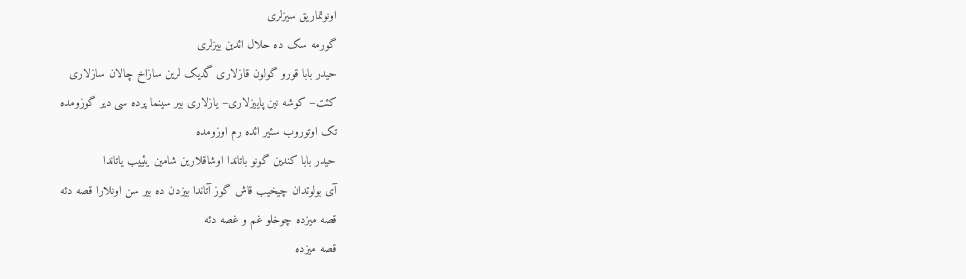اونوتماریق سیزلری
گورمه سک ده حلال ائدین بیزلری
حیدر بابا قورو گولون قازلاری گدیک لرین سازاخ چالان سازلاری
کئت– کوشه نین پاییزلاری– یازلاری بیر سینما پرده سی دیر گوزومده
تک اوتوروب سئیر ائده رم اوزومده
حیدر بابا کندین گونو باتاندا اوشاقلارین شامین یئییب یاتاندا
آی بولوتدان چیخیب قاش گوز آتاندا بیزدن ده بیر سن اونلارا قصه دئه
قصه میزده چوخلو غم و غصه دئه
قصه میزده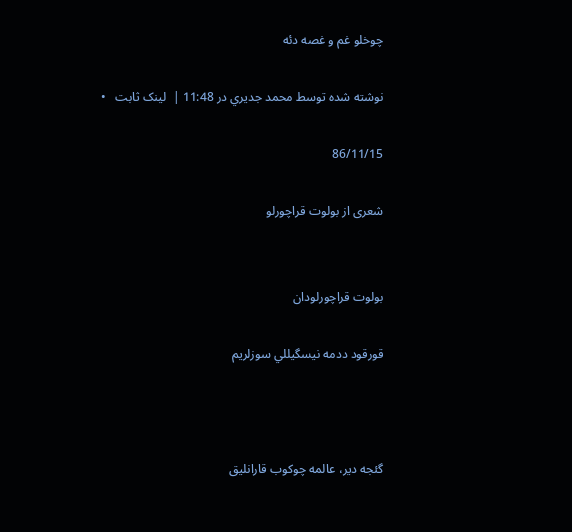چوخلو غم و غصه دئه

نوشته شده توسط محمد جديري در 11:48 |  لینک ثابت   •

86/11/15

شعری از بولوت قراچورلو


بولوت قراچورلودان

قورقود ددمه نيسگيللي سوزلريم



گئجه دير، عالمه چوكوب قارانليق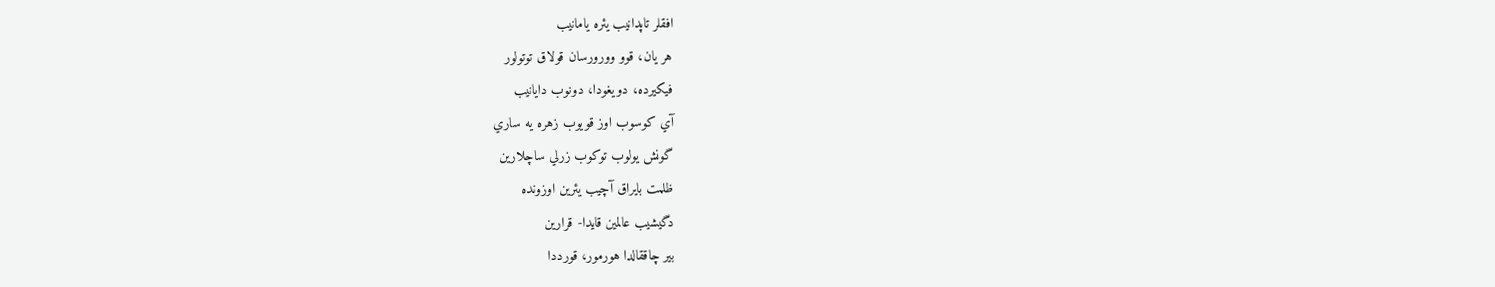افقلر تاپدانيب يئره يامانيب
هر يان، قوو وورورسان قولاق توتولور
فيكيرده، دويغودا، دونوب دايانيب
آي كوسوب اوز قويوب زهره يه ساري
گونش يولوب توكوب زرلي ساچلارين
ظلمت بايراق آچيب يئرين اوزونده
دگيشيب عالمين قايدا- قرارين
بير چاققالدا هورمور، قورددا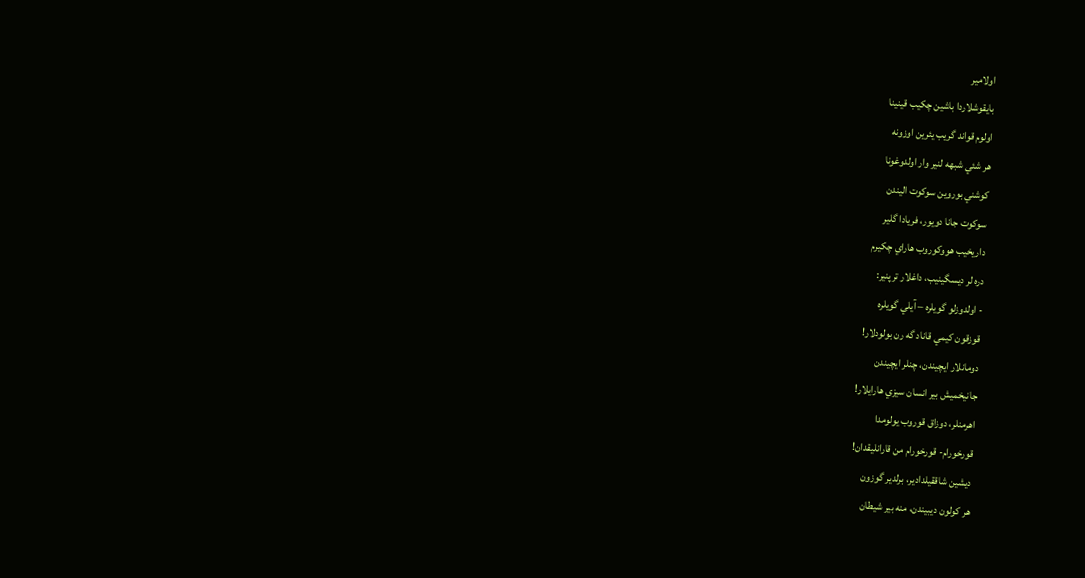اولامير
بايقوشلاردا باشين چكيب قينينا
اولوم قواند گريب يئرين اوزونه
هر شئي شبهه لنير وار اولدوغونا
كوشني بوروين سوكوت اليندن
سوكوت جانا دويور، فريادا گلير
داريخيب هووكوروب هاراي چكيرم
دره لر ديسگينيب، داغلار ترپنير:
- اولدوزلو گويلره – آيلي گويلره
قوزقون كيمي قاناد گه رن بولودلار!
دومانلار ايچيندن، چنلر ايچيندن
جانيخميش بير انسان سيزي هارايلار!
اهرمنلر، دوزاق قوروب يولومدا
قورخورام- قورخورام من قارانليقدان!
ديشين شاققيلدادير، برلدير گوزون
هر كولون ديبيندن، منه بير شيطان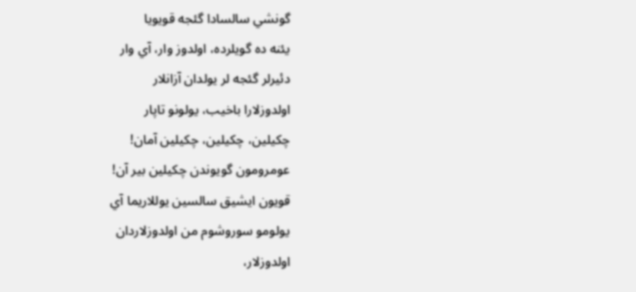گونشي سالسادا گئجه قويويا
يئنه ده گويلرده، اولدوز وار، آي وار
دئيرلر گئجه لر يولدان آزانلار
اولدوزلارا باخيب، يولونو تاپار
چكيلين، چكيلين، چكيلين آمان!
عومرومون گويوندن چكيلين بير آن!
قويون ايشيق سالسين يوللاريما آي
يولومو سوروشوم من اولدوزلاردان
اولدوزلار،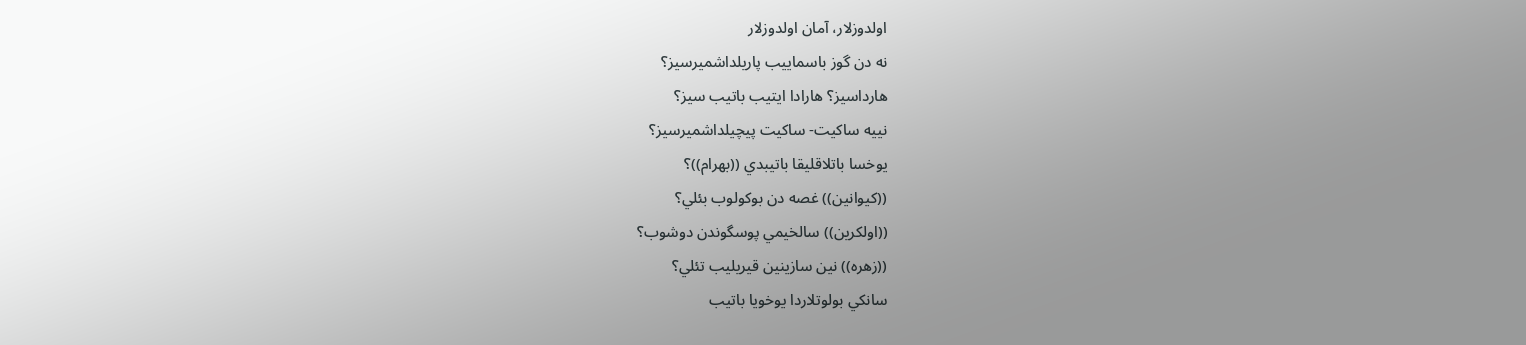اولدوزلار، آمان اولدوزلار
نه دن گوز باسماييب پاريلداشميرسيز؟
هارداسيز؟ هارادا ايتيب باتيب سيز؟
نييه ساكيت- ساكيت پيچيلداشميرسيز؟
يوخسا باتلاقليقا باتيبدي ((بهرام))؟
((كيوانين)) غصه دن بوكولوب بئلي؟
((اولكرين)) سالخيمي پوسگوندن دوشوب؟
((زهره)) نين سازينين قيريليب تئلي؟
سانكي بولوتلاردا يوخويا باتيب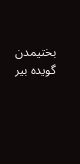بختيمدن گويده بير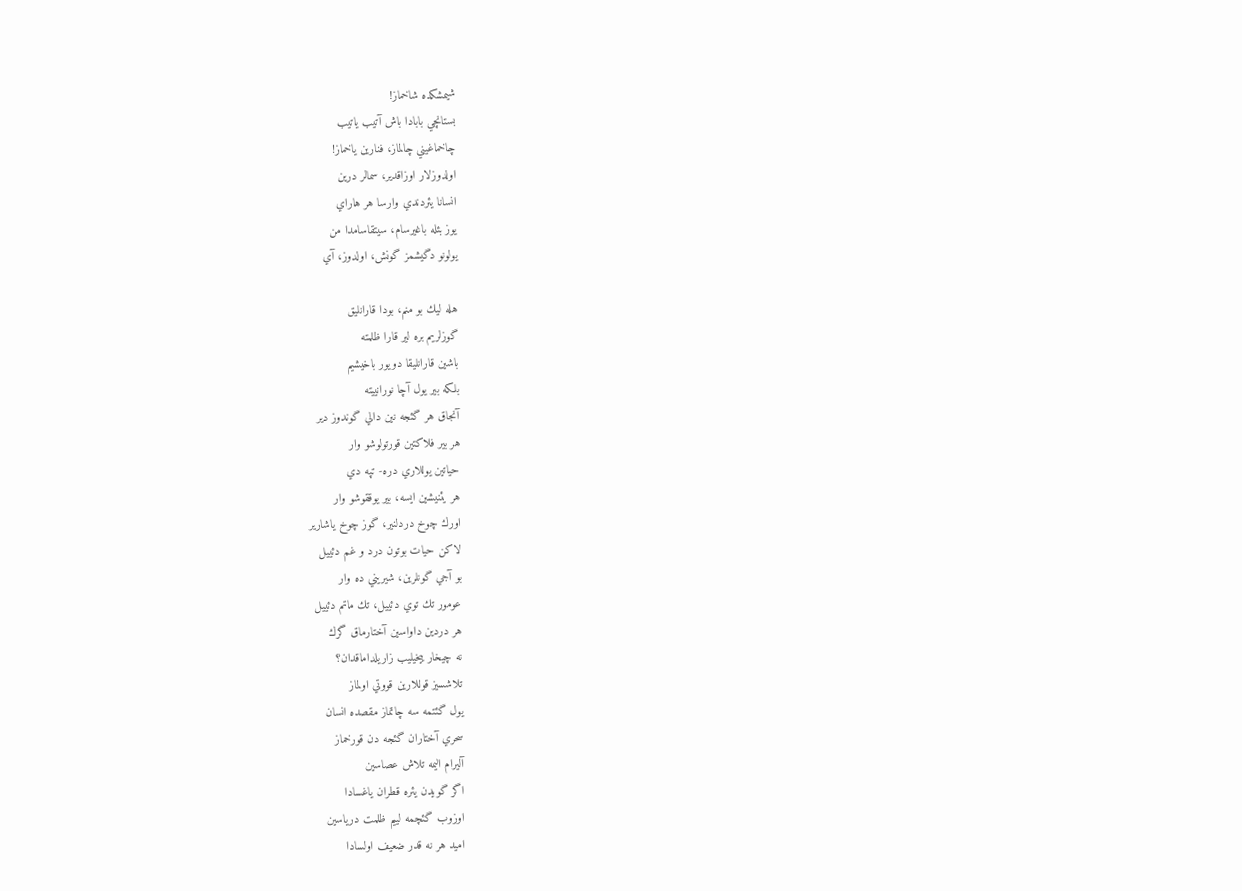شيمشكده شاخماز!
بستانچي بابادا باش آتيب ياتيب
چاخماغيني چالماز، فنارين ياخماز!
اولدوزلار اوزاقدير، سمالر درين
انسانا يئردندي وارسا هر هاراي
يوز بئله باغيرسام، سيتقاسامدا من
يولونو دگيشمز گونش، اولدوز، آي

هله ليك بو منم، بودا قارانليق
گوزلريم بره لير قارا ظلمته
باشين قارانليقا دويور باخيشيم
بلكه بير يول آچا نورانييته
آنجاق هر گئجه نين دالي گوندوز دير
هر بير فلاكتين قورتولوشو وار
حياتين يوللاري دره- تپه دي
هر يئنيشين ايسه، بير يوققوشو وار
اورك چوخ دردلنير، گوز چوخ ياشارير
لاكن حيات بوتون درد و غم دئييل
بو آجي گونلرين، شيريني ده وار
عومور تك توي دئييل، تك ماتم دئييل
هر دردين داواسين آختارماق گرك
نه چيخار ييخيليب زاريلداماقدان؟
تلاشسيز قوللارين قووتي اولماز
يول گئتمه سه چاتماز مقصده انسان
سحري آختاران گئجه دن قورخماز
آليرام اليمه تلاش عصاسين
اگر گويدن يئره قطران ياغسادا
اوزوب گئچمه لييم ظلمت درياسين
اميد هر نه قدر ضعيف اولسادا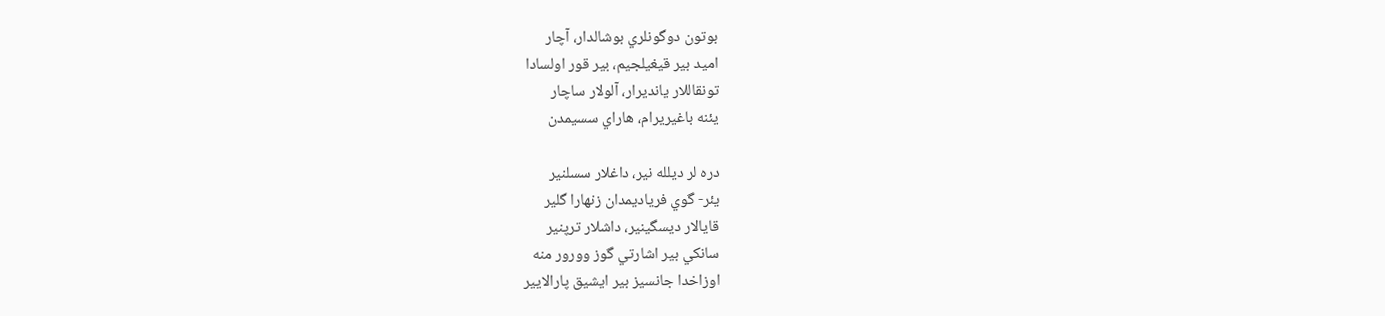بوتون دوگونلري بوشالدار، آچار
اميد بير قيغيلجيم، بير قور اولسادا
تونقاللار يانديرار، آلولار ساچار
يئنه باغيريرام، هاراي سسيمدن

دره لر ديلله نير، داغلار سسلنير
يئر- گوي فرياديمدان زنهارا گلير
قايالار ديسگينير، داشلار ترپنير
سانكي بير اشارتي گوز وورور منه
اوزاخدا جانسيز بير ايشيق پارالايير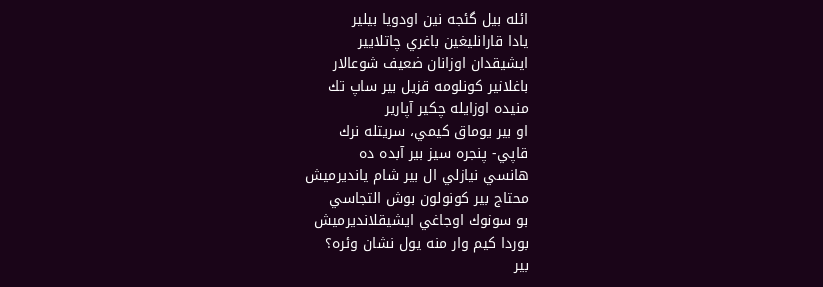ائله بيل گئجه نين اودويا بيلير
يادا قارانليغين باغري چاتلايير
ايشيقدان اوزانان ضعيف شوعالار
باغلانير كونلومه قزيل بير ساپ تك
منيده اوزايله چكير آپارير
او بير يوماق كيمي، سريتله نرك
قاپي- پنجره سيز بير آبده ده
هانسي نيازلي ال بير شام يانديرميش
محتاج بير كونولون بوش التجاسي
بو سونوك اوجاغي ايشيقلانديرميش
بوردا كيم وار منه يول نشان وئره؟
بير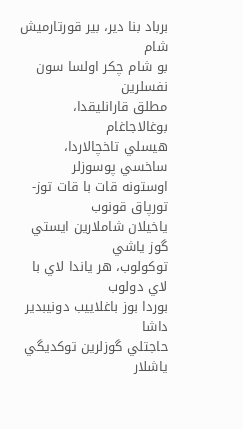برباد بنا دير، بير قورتارميش شام
بو شام چكر اولسا سون نفسلرين
مطلق قارانليقدا، بوغالاجاغام
هيسلي تاخچالاردا، ساخسي پوسوزلر
اوستونه قات با قات توز- تورپاق قونوب
ياخيلان شاملارين ايستي گوز ياشي
توكولوب، هر ياندا لاي با لاي دولوب
بوردا بوز باغلاييب دونيبدير داشا
حاجتلي گوزلرين توكديگي ياشلار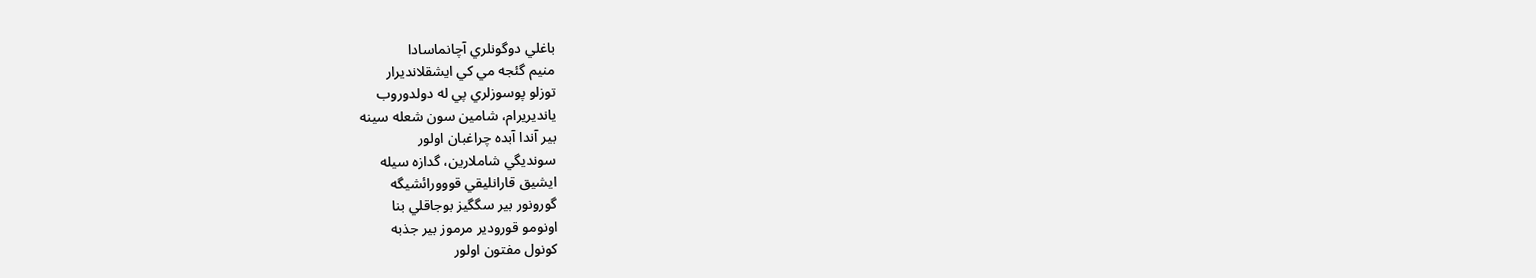باغلي دوگونلري آچانماسادا
منيم گئجه مي كي ايشقلانديرار
توزلو پوسوزلري پي له دولدوروب
يانديريرام، شامين سون شعله سينه
بير آندا آبده چراغبان اولور
سونديگي شاملارين، گدازه سيله
ايشيق قارانليقي قووورائشيگه
گورونور بير سگگيز بوجاقلي بنا
اونومو قورودير مرموز بير جذبه
كونول مفتون اولور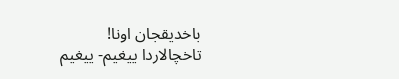باخديقجان اونا!
تاخچالاردا ييغيم- ييغيم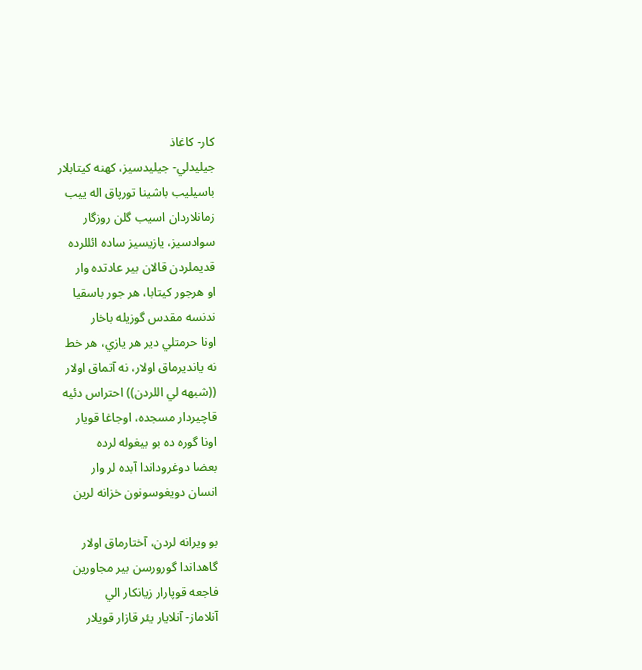كار- كاغاذ
جيليدلي- جيليدسيز، كهنه كيتابلار
باسيليب باشينا تورپاق اله ييب
زمانلاردان اسيب گلن روزگار
سوادسيز، يازيسيز ساده ائللرده
قديملردن قالان بير عادتده وار
او هرجور كيتابا، هر جور باسقيا
ندنسه مقدس گوزيله باخار
اونا حرمتلي دير هر يازي، هر خط
نه يانديرماق اولار، نه آتماق اولار
((شبهه لي اللردن)) احتراس دئيه
قاچيردار مسجده، اوجاغا قويار
اونا گوره ده بو بيغوله لرده
بعضا دوغروداندا آبده لر وار
انسان دويغوسونون خزانه لرين

بو ويرانه لردن، آختارماق اولار
گاهداندا گورورسن بير مجاورين
فاجعه قوپارار زيانكار الي
آنلاماز- آنلايار يئر قازار قويلار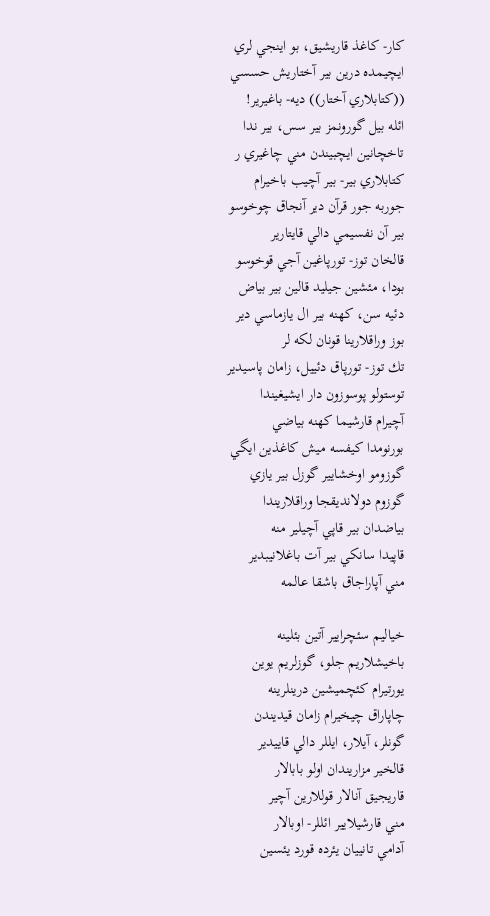كار- كاغذ قاريشيق، بو اينجي لري
ايچيمده درين بير آختاريش حسسي
((كتابلاري آختار)) ديه- باغيرير!
ائله بيل گورونمز بير سس، بير ندا
تاخچانين ايچبيندن مني چاغيري ر
كتابلاري بير- بير آچيب باخيرام
جوربه جور قرآن دير آنجاق چوخوسو
بير آن نفسيمي دالي قايتارير
قالخان توز- تورپاغين آجي قوخوسو
بودا، مئشين جيليد قالين بير بياض
دئيه سن، كهنه بير ال يازماسي دير
بوز وراقلارينا قونان لكه لر
تك توز- تورپاق دئييل، زامان پاسيدير
توستولو پوسوزون دار ايشيغيندا
آچيرام قارشيما كهنه بياضي
بورنومدا كيفسه ميش كاغذين ايگي
گوزومو اوخشايير گوزل بير يازي
گوزوم دولانديقجا وراقلاريندا
بياضدان بير قاپي آچيلير منه
قاپيدا سانكي بير آت باغلانيبدير
مني آپاراجاق باشقا عالمه

خياليم سئچرايير آتين بئلينه
باخيشلاريم جلو، گوزلريم يوين
يورتيرام كئچميشين درينلرينه
چاپاراق چيخيرام زامان قيديندن
گونلر، آيلار، ايللر دالي قاييدير
قالخير مزاريندان اولو بابالار
قاريجيق آنالار قوللارين آچير
مني قارشيلايير ائللر- اوبالار
آدامي تانييان يئرده قورد يئسين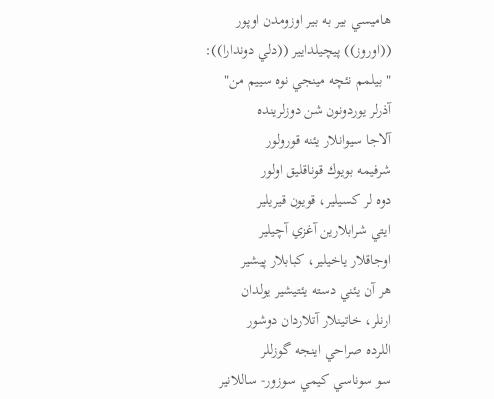هاميسي بير به بير اوزومدن اوپور
((اوروز)) پيچيلدايير ((دلي دوندارا)):
" بيلمم نئچه مينجي نوه سييم من"
آذرلر يوردونون شن دوزلرينده
آلاجا سيوانلار يئنه قورولور
شرفيمه بويوك قوناقليق اولور
دوه لر كسيلير، قويون قيريلير
ايتي شرابلارين آغزي آچيلير
اوجاقلار ياخيلير، كبابلار پيشير
هر آن يئني دسته يئتيشير يولدان
ارنلر، خاتينلار آتلاردان دوشور
اللرده صراحي اينجه گوزللر
سو سوناسي كيمي سوزور- ساللانير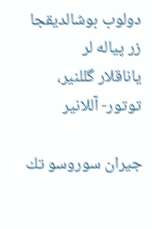دولوب بوشالديقجا زر پياله لر
ياناقلار گللنير، توتور- آللانير

جيران سوروسو تك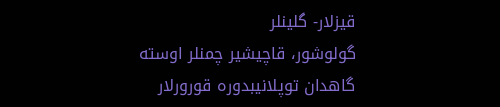قيزلار- گلينلر
گولوشور، قاچيشير چمنلر اوسته
گاهدان توپلانيبدوره قورورلار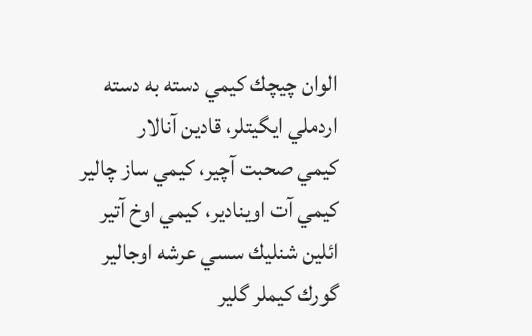الوان چيچك كيمي دسته به دسته
اردملي ايگيتلر، قادين آنالار
كيمي صحبت آچير، كيمي ساز چالير
كيمي آت اوينادير، كيمي اوخ آتير
ائلين شنليك سسي عرشه اوجالير
گورك كيملر گلير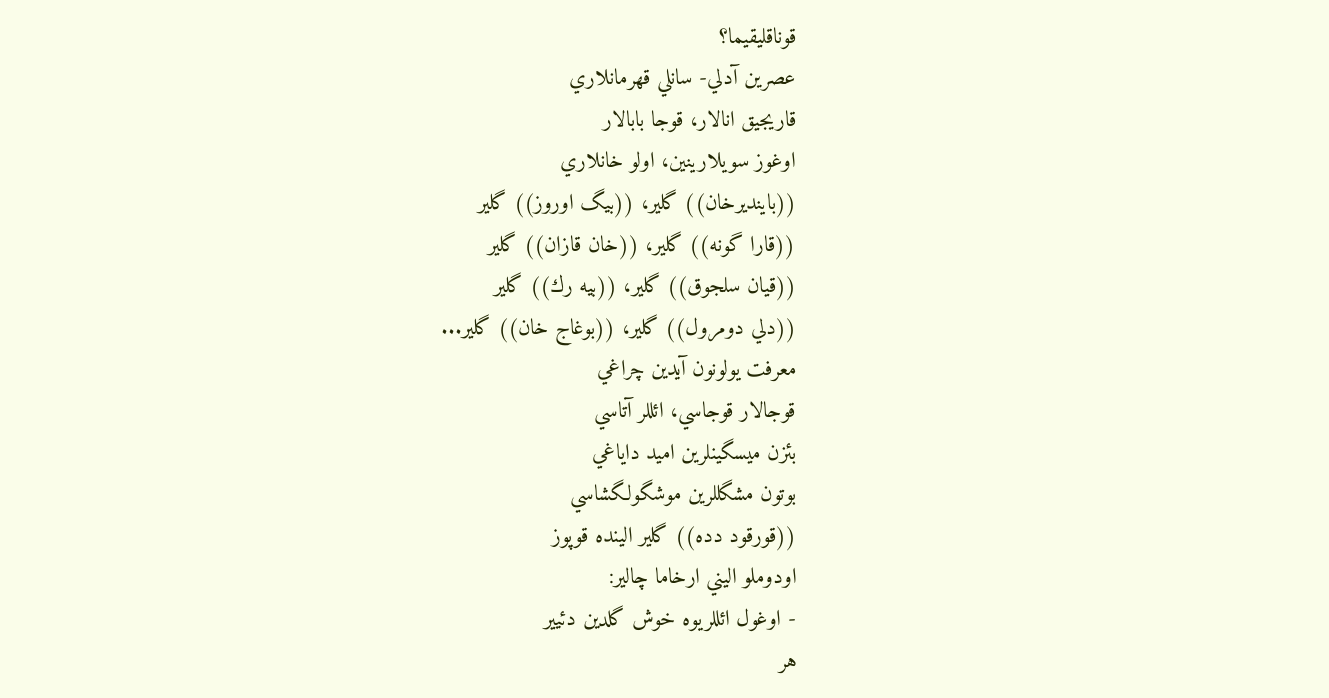قوناقليقيما؟
عصرين آدلي- سانلي قهرمانلاري
قاريجيق انالار، قوجا بابالار
اوغوز سويلارينين، اولو خانلاري
((باينديرخان)) گلير، ((بيگ اوروز)) گلير
((قارا گونه)) گلير، ((خان قازان)) گلير
((قيان سلجوق)) گلير، ((بيه رك)) گلير
((دلي دومرول)) گلير، ((بوغاج خان)) گلير...
معرفت يولونون آيدين چراغي
قوجالار قوجاسي، ائللر آتاسي
بئزن ميسگينلرين اميد داياغي
بوتون مشگللرين موشگولگشاسي
((قورقود دده)) گلير الينده قوپوز
اودوملو اليني ارخاما چالير:
- اوغول ائللريوه خوش گلدين دئيير
هر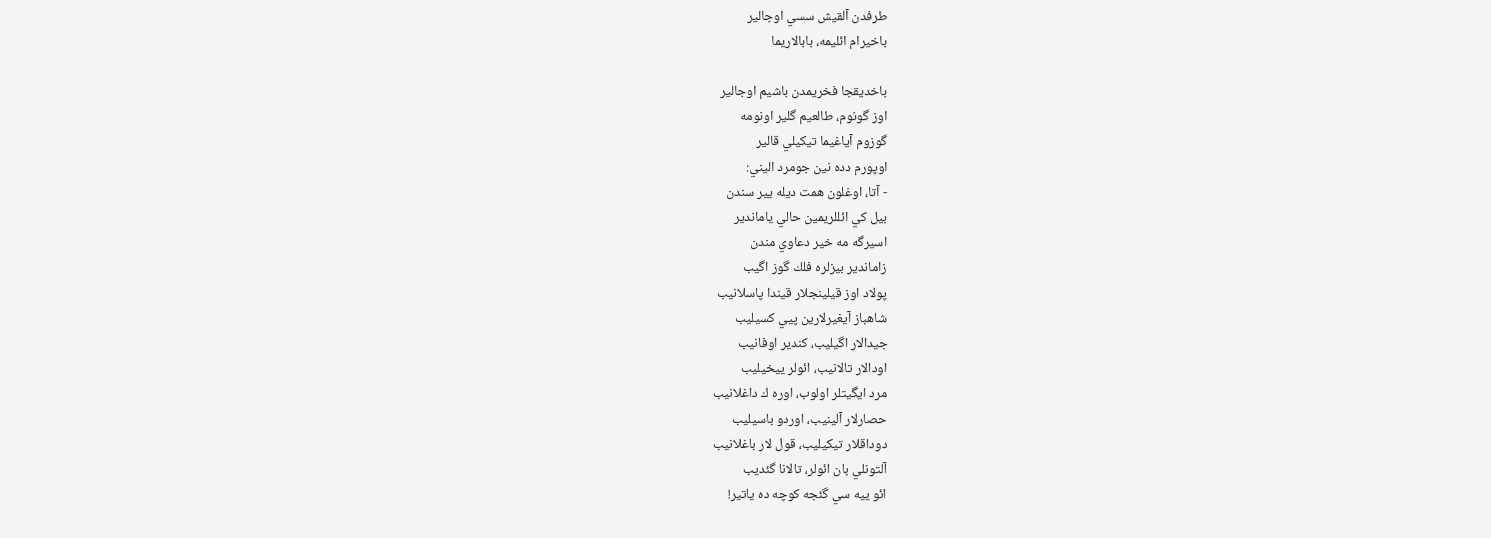طرفدن آلقيش سسي اوجالير
باخيرام ائليمه، بابالاريما

باخديقجا فخريمدن باشيم اوجالير
اوز گونوم، طالعيم گلير اونومه
گوزوم آياغيما تيكيلي قالير
اوپورم دده نين جومرد اليني:
- آتا، اوغلون همت ديله يير سندن
بيل كي ائللريمين حالي ياماندير
اسيرگه مه خير دعاوي مندن
زاماندير بيزلره فلك گوز اگيب
پولاد اوز قيلينجلار قيندا پاسلانيب
شاهباز آيغيرلارين پيي كسيليب
جيدالار اگيليب، كندير اوفانيب
اودالار تالانيب، ائولر ييخيليب
مرد ايگيتلر اولوب، اوره ك داغلانيب
حصارلار آلينيب، اوردو باسيليب
دوداقلار تيكيليب، قول لار باغلانيب
آلتونلي بان ائولر، تالانا گئديب
ائو ييه سي گئجه كوچه ده ياتير!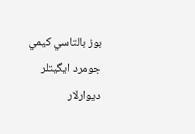بوز بالتاسي كيمي جومرد ايگيتلر
ديوارلار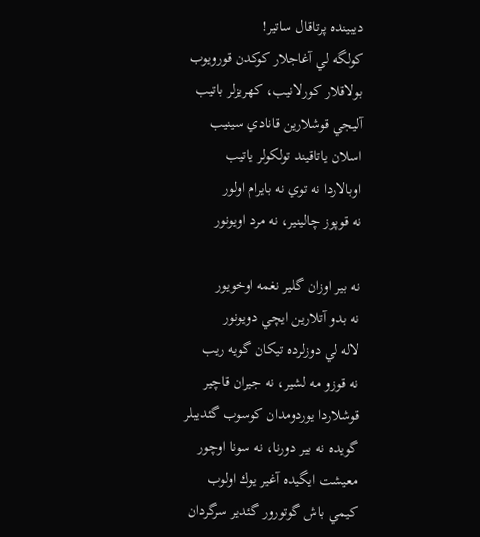ديبينده پرتاقال ساتير!
كولگه لي آغاجلار كوكدن قورويوب
بولاقلار كورلانيب، كهريزلر باتيب
آليجي قوشلارين قانادي سينيب
اسلان ياتاقيند تولكولر ياتيب
اوبالاردا نه توي نه بايرام اولور
نه قوپوز چالينير، نه مرد اويونور

نه بير اوزان گلير نغمه اوخويور
نه بدو آتلارين ايچي دويونور
لاله لي دوزلرده تيكان گويه ريب
نه قوزو مه لشير، نه جيران قاچير
قوشلاردا يوردومدان كوسوب گئديبلر
گويده نه بير دورنا، نه سونا اوچور
معيشت ايگيده آغير يوك اولوب
كيمي باش گوتورور گئدير سرگردان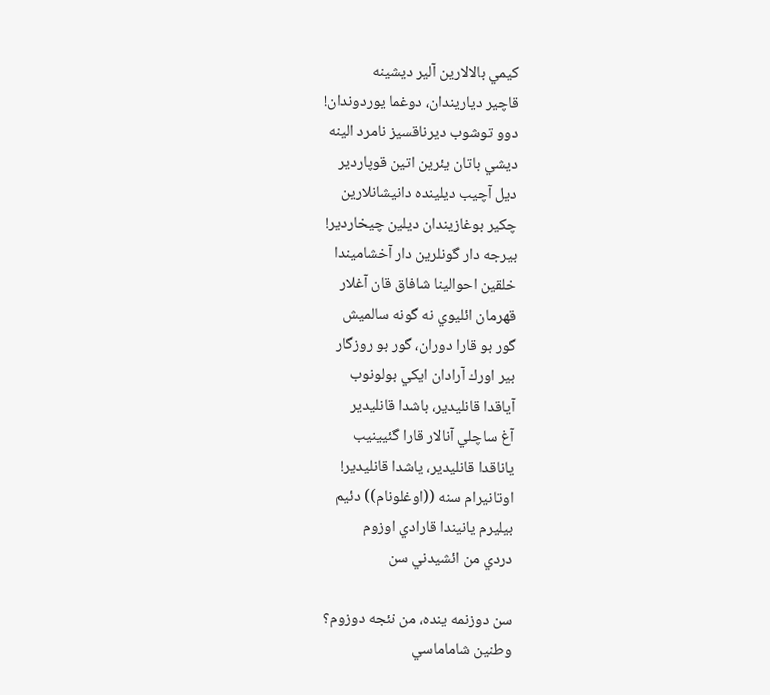كيمي بالالارين آلير ديشينه
قاچير دياريندان، دوغما يوردوندان!
دوو توشوب ديرناقسيز نامرد الينه
ديشي باتان يئرين اتين قوپاردير
ديل آچيب ديلينده دانيشانلارين
چكير بوغازيندان ديلين چيخاردير!
بيرجه دار گونلرين دار آخشاميندا
خلقين احوالينا شافاق قان آغلار
قهرمان ائليوي نه گونه سالميش
گور بو قارا دوران، گور بو روزگار
بير اورك آرادان ايكي بولونوب
آياقدا قانليدير، باشدا قانليدير
آغ ساچلي آنالار قارا گئيينيب
ياناقدا قانليدير، ياشدا قانليدير!
اوتانيرام سنه ((اوغلونام)) دئيم
بيليرم يانيندا قارادي اوزوم
دردي من ائشيدني سن

سن دوزنمه ينده، من نئجه دوزوم؟
وطنين شاماماسي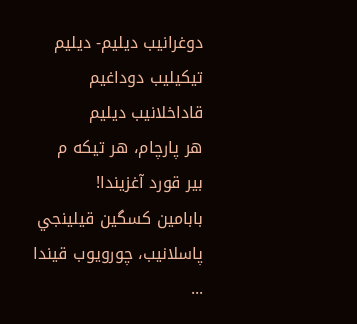دوغرانيب ديليم- ديليم
تيكيليب دوداغيم
قاداخلانيب ديليم
هر پارچام، هر تيكه م
بير قورد آغزيندا!
بابامين كسگين قيلينجي
پاسلانيب، چورويوب قيندا
...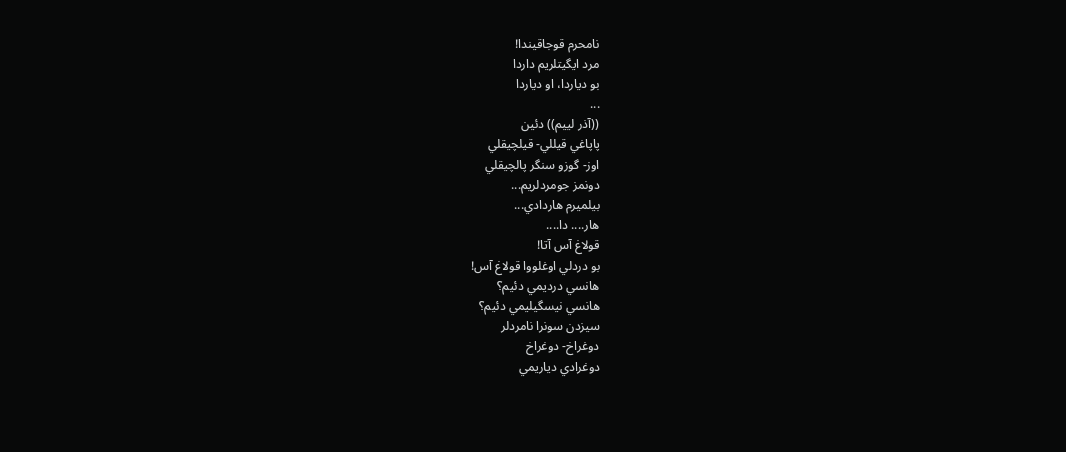نامحرم قوجاقيندا!
مرد ايگيتلريم داردا
بو دياردا، او دياردا
...
((آذر لييم)) دئين
پاپاغي قيللي- قيلچيقلي
اوز- گوزو سنگر پالچيقلي
دونمز جومردلريم...
بيلميرم هاردادي...
هار.... دا....
قولاغ آس آتا!
بو دردلي اوغلووا قولاغ آس!
هانسي درديمي دئيم؟
هانسي نيسگيليمي دئيم؟
سيزدن سونرا نامردلر
دوغراخ- دوغراخ
دوغرادي دياريمي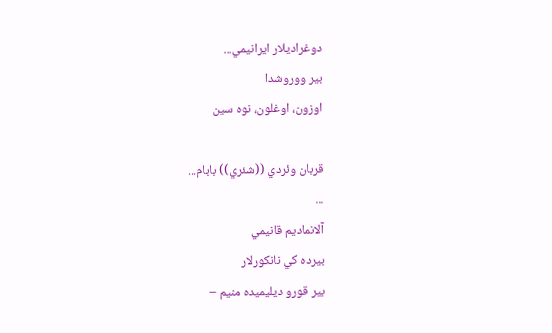دوغراديلار ايرانيمي...
بير ووروشدا
اوزون، اوغلون، نوه سين

قربان وئردي ((شئري)) بابام...
...
آلانماديم قانيمي
بيرده كي نانكورلار
بير قورو ديليميده منيم –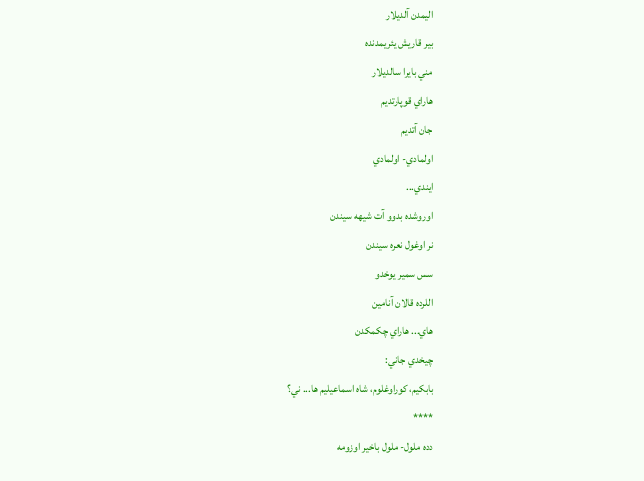اليمدن آلديلار
بير قاريش يئريمدنده
مني بايرا سالديلار
هاراي قوپارتديم
جان آتديم
اولمادي- اولمادي
ايندي...
اوروشده بدوو آت شيهه سيندن
نر اوغول نعره سيندن
سس سمير يوخدو
اللرده قالان آنامين
هاي... هاراي چكمكدن
چيخدي جاني:
بابكيم، كوراوغلوم، شاه اسماعيليم ها... ني؟
****
دده ملول- ملول باخير اوزومه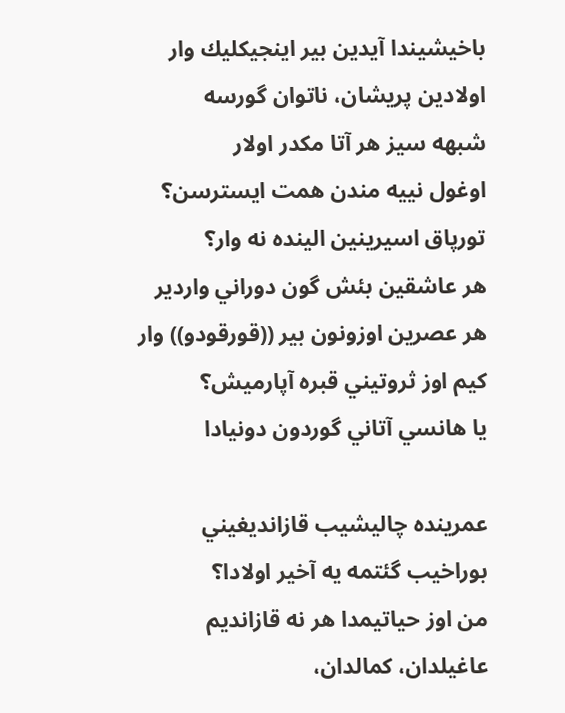باخيشيندا آيدين بير اينجيكليك وار
اولادين پريشان، ناتوان گورسه
شبهه سيز هر آتا مكدر اولار
اوغول نييه مندن همت ايسترسن؟
تورپاق اسيرينين الينده نه وار؟
هر عاشقين بئش گون دوراني واردير
هر عصرين اوزونون بير ((قورقودو)) وار
كيم اوز ثروتيني قبره آپارميش؟
يا هانسي آتاني گوردون دونيادا

عمرينده چاليشيب قازانديغيني
بوراخيب گئتمه يه آخير اولادا؟
من اوز حياتيمدا هر نه قازانديم
عاغيلدان، كمالدان،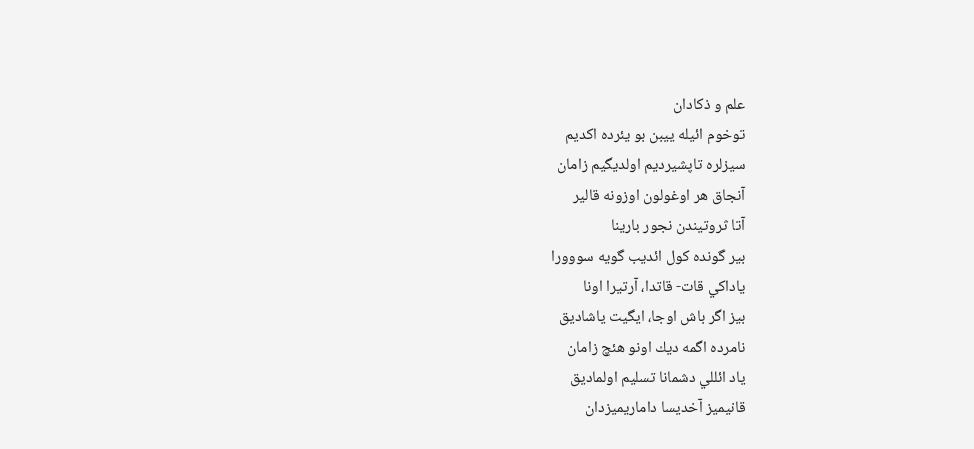علم و ذكادان
توخوم ائيله ييبن بو يئرده اكديم
سيزلره تاپشيرديم اولديگيم زامان
آنجاق هر اوغولون اوزونه قالير
آتا ثروتيندن نجور بارينا
بير گونده كول ائديب گويه سووورا
ياداكي قات- قاتدا، آرتيرا اونا
بيز اگر باش اوجا، ايگيت ياشاديق
نامرده اگمه ديك اونو هئچ زامان
ياد ائللي دشمانا تسليم اولماديق
قانيميز آخديسا داماريميزدان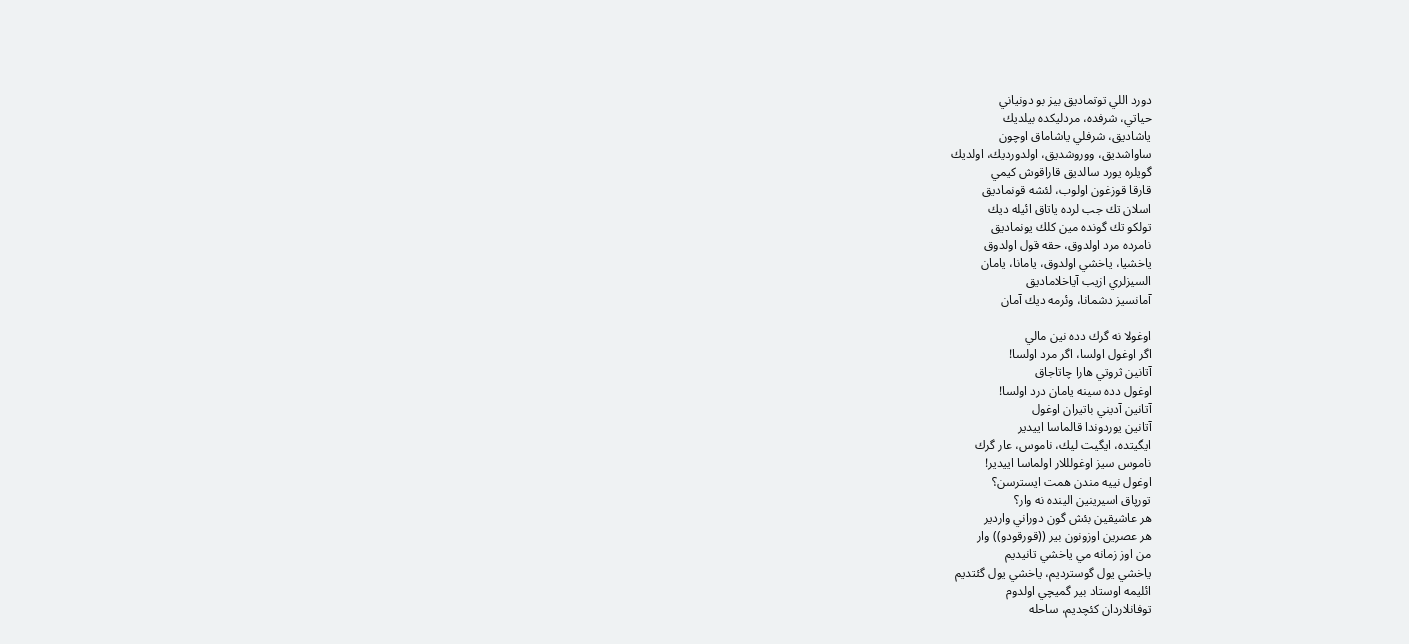دورد اللي توتماديق بيز بو دونياني
حياتي، شرفده، مردليكده بيلديك
ياشاديق، شرفلي ياشاماق اوچون
ساواشديق، ووروشديق، اولدورديك، اولديك
گويلره يورد سالديق قاراقوش كيمي
قارقا قوزغون اولوب، لئشه قونماديق
اسلان تك جب لرده ياتاق ائيله ديك
تولكو تك گونده مين كلك يونماديق
نامرده مرد اولدوق، حقه قول اولدوق
ياخشيا، ياخشي اولدوق، يامانا، يامان
السيزلري ازيب آياخلاماديق
آمانسيز دشمانا، وئرمه ديك آمان

اوغولا نه گرك دده نين مالي
اگر اوغول اولسا، اگر مرد اولسا!
آتانين ثروتي هارا چاتاجاق
اوغول دده سينه يامان درد اولسا!
آتانين آديني باتيران اوغول
آتانين يوردوندا قالماسا اييدير
ايگيتده، ايگيت ليك، ناموس، عار گرك
ناموس سيز اوغولللار اولماسا اييدير!
اوغول نييه مندن همت ايسترسن؟
تورپاق اسيرينين الينده نه وار؟
هر عاشيقين بئش گون دوراني واردير
هر عصرين اوزونون بير ((قورقودو)) وار
من اوز زمانه مي ياخشي تانيديم
ياخشي يول گوسترديم، ياخشي يول گئتديم
ائليمه اوستاد بير گميچي اولدوم
توفانلاردان كئچديم، ساحله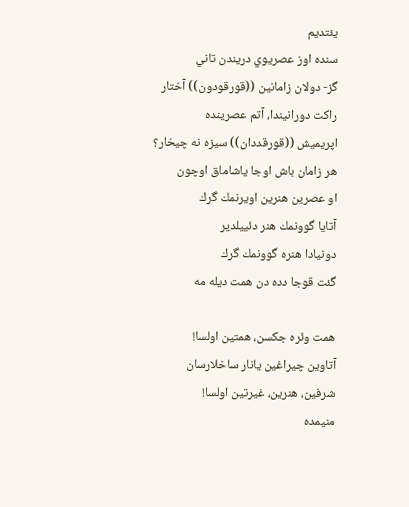يئتديم
سنده اوز عصريوي دريندن تاني
گز- دولان زامانين ((قورقودون)) آختار
راكت دورانيندا، آتم عصرينده
اپريميش ((قورقددان)) سيزه نه چيخار؟
هر زامان باش اوجا ياشاماق اوچون
او عصرين هنرين اويرنمك گرك
آتايا گوونمك هنر دئييلدير
دونيادا هنره گوونمك گرك
گئت قوجا دده دن همت ديله مه

همت وئره جكسن، همتين اولسا!
آتاوين چيراغين يانار ساخلارسان
شرفين، هنرين، غيرتين اولسا!
منيمده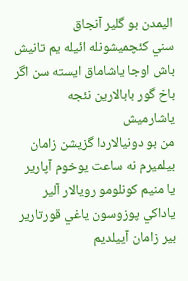اليمدن بو گلير آنجاق
سني كئچميشونله ائيله يم تانيش
باش اوجا ياشاماق ايسته سن اگر
باخ گور بابالارين نئجه ياشارميش
من بو دونيالاردا گزيشن زامان
بيلميرم نه ساعت يوخوم آپارير
يا منيم كونلومو رويالار آلير
ياداكي پوزوسون ياغي قورتارير
بير زامان آييلديم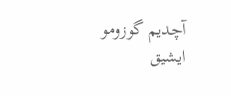آچديم گوزومو
ايشيق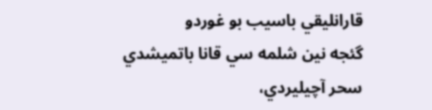قارانليقي باسيب بو غوردو
گئجه نين شلمه سي قانا باتميشدي
سحر آچيليردي،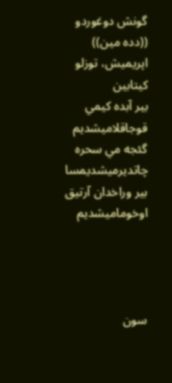گونش دوغوردو
((دده مين)) اپريميش، توزلو كيتابين
بير آبده كيمي قوجاقلاميشديم
گئجه مي سحره چاتديرميشديمسا
بير وراخدان آرتيق اوخوماميشديم




سون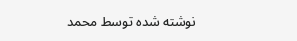نوشته شده توسط محمد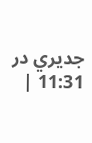جديري در 11:31 |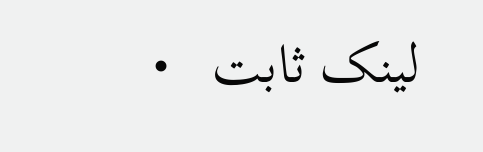لینک ثابت   •